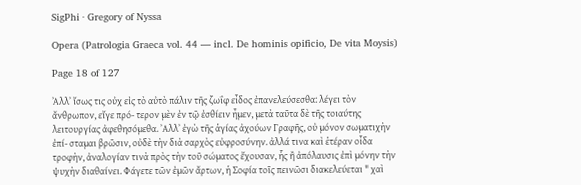SigPhi · Gregory of Nyssa

Opera (Patrologia Graeca vol. 44 — incl. De hominis opificio, De vita Moysis)

Page 18 of 127

Ἀλλ᾽ ἴσως τις οὐχ εἰς τὸ αὐτὸ πάλιν τῆς ζωΐφ εἶδος ἐπανελεύσεσθα: λέγει τὸν ἄνθρωπον, εἴγε πρό- τερον μὲν ἐν τῷ ἐσθίειν ἦμεν, μετὰ ταῦτα δὲ τῆς τοιαύτης λειτουργίας ἀφεθησόμεθα. ᾿Αλλ᾽ ἐγὼ τῆς ἁγίας ἀχούων Γραφῆς, οὐ μόνον σωματιχὴν ἐπί- σταμαι βρῶσιν, οὐδὲ τὴν διὰ σαρχὸς εὐφροσύνην. ἀλλά τινα καὶ ἑτέραν οἷδα τροφὴν, ἀναλογίαν τινὰ πρὸς τὴν τοῦ σώματος ἔχουσαν, ἧς ἢ ἀπόλαυσις ἐπὶ μόνην τὴν ψυχὴν διαθαίνει. Φάγετε τῶν ἐμῶν ἄρτων, ἡ Σοφία τοῖς πεινῶσι διακελεύεται " χαὶ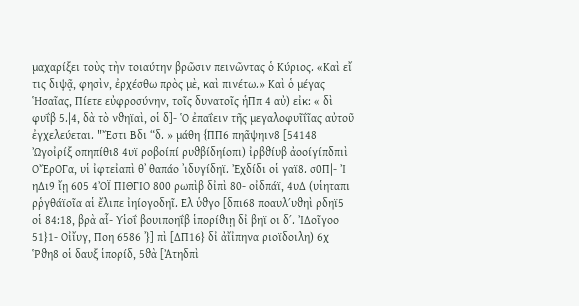μαχαρίξει τοὺς τὴν τοιαύτην βρῶσιν πεινῶντας ὁ Κύριος. «Καὶ εἴ τις διψᾷ, φησὶν, ἐρχέσθω πρὸς μὲ, καὶ πινέτω.» Καὶ ὁ μέγας Ἡσαῖας, Πίετε εὐφροσύνην, τοῖς δυνατοῖς ἡΠπ 4 αὐ) εἰκ: « δὶ φυΐβ 5.|4, δὰ τὸ νϑηϊαὶ, οἱ δ]- Ὁ ἐπαΐειν τῆς μεγαλοφυῖΐῖας αὐτοῦ ἐγχελεύεται. "Ἔστι Βδι “δ. » μάθη {ΠΠ6 πηᾶψηιν8 [54148 Ὠγοἰρίξ οπηπίθι8 4υϊ ροβοίπί ρυϑβίδηίοπι) ἰρβϑίυβ ἀοοίγίπδπιὶ ΟἜρΟΓα, υἱ ἰφτεἰαπὶ θ᾽ θαπάο ᾿ιδυγίδηϊ. Ἐχδίδι οἱ γαϊ8. σ0Π|- Ἰ ηΔι9 ἴῃ 605 4ὈΪ ΠΙΘΓΙΟ 800 ρωπὶβ δἰπὶ 80- οἰδπάϊ, 4υΔ (υἱηταπι ρῥγθάϊοῖα αἱ ἔλιπε ἰηίογοδηῖ. Ελ ὑϑγο [δπι68 ποαυλ΄υϑηὶ ρδηϊ5 οἱ 84:18, βρὰ αἷ- Υἱοΐ βουιποηΐβ ἱπορίϑιῃ δἰ βηϊ οι δ΄. ἸΔοῖγοο 51}1- Οἰἴυγ, Ποη 6586 ᾿}] πὶ [ΔΠ16} δἰ ἀἴἰπηνα ριοϊδοιλη) 6χ Ῥϑη8 οἱ δαυξ ἱπορίδ, 5ϑὰ [Ἀτηδπὶ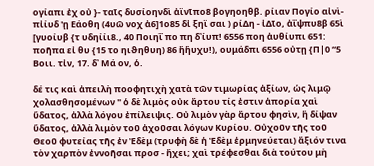ογίαπι ἐχ οὐ }- ταῖς δυσίοηνδὶ ἀϊνῖπο8 βογηοηθβ. ρίιαν Πογίο αἰνὶ- πἰίυδ 'ῃ Εάοθη (4υῶ νοχ ἀ6]1ο85 δἰ ξηϊ σαι ) ρίΔη - ἰΔῖο, ἀΐψπυ8β 65ὶ [γυοίυβ {τ υδηίίι8., 40 Ποιηΐ πο πη δ᾽ίυπ! 6556 ποη ἀυθίυπι 651: ποῆπα εἰ θυ {15 το ηιϑηθυη) 86 ἤἥυχυ!), ουμάδπι 6556 οὐτῃ {Π|0 “5 Βοιι. τἰν, 17. δ᾽ Μά ον, ὁ.

δέ τις καὶ ἀπειλὴ ποοφητιχὴ χατὰ τῶν τιμωρίας ἀξίων, ὡς λιμῷ χολασθησομένων " ὁ δὲ λιμὸς οὐκ ἄρτου τίς ἐστιν ἀπορία χαὶ ὕδατος, ἀλλὰ λόγου ἐπίλειψις. Οὐ λιμὸν γὰρ ἄρτου φησὶν, ἣ δίψαν ὕδατος, ἀλλὰ λιμὸν τοῦ ἀχοῦσαι λόγων Κυρίου. Οὐχοῦν τῆς τοῦ Θεοῦ φυτείας τῆς ἐν Ἐδὲμ (τρυφὴ δὲ ἡ Ἐδὲμ ἑρμηνεύεται) ἄξιόν τινα τὸν χαρπὸν ἐννοῆσαι προσ - ἤχει; χαὶ τρέφεσθαι διὰ τούτου μὴ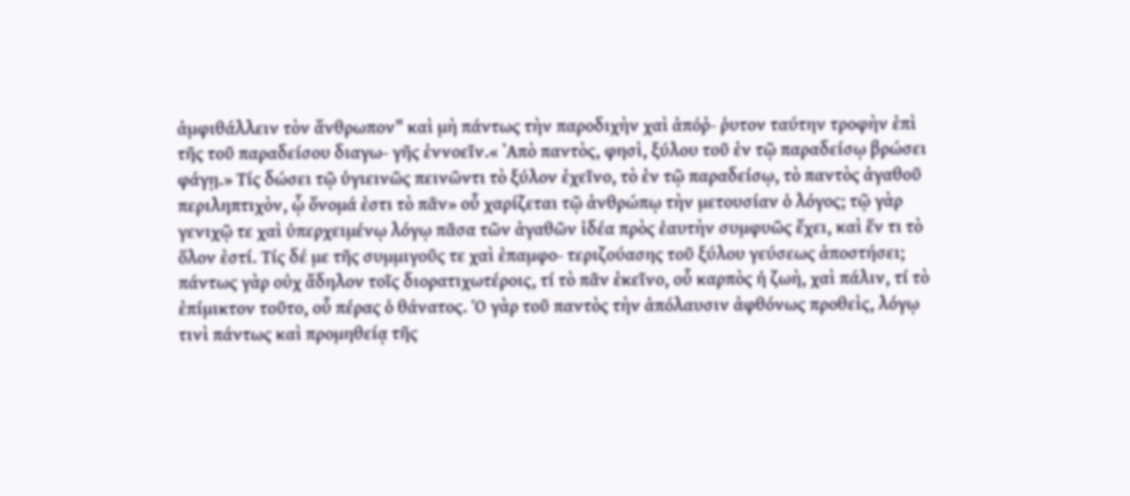ἀμφιθάλλειν τὸν ἄνθρωπον" καὶ μὴ πάντως τὴν παροδιχὴν χαὶ ἀπόῤ- ῥυτον ταύτην τροφὴν ἐπὶ τῆς τοῦ παραδείσου διαγω- γῆς ἐννοεῖν.« ᾿Απὸ παντὸς, φησὶ, ξύλου τοῦ ἐν τῷ παραδείσῳ βρώσει φάγῃ.» Τίς δώσει τῷ ὑγιεινῶς πεινῶντι τὸ ξύλον ἐχεῖνο, τὸ ἐν τῷ παραδείσῳ, τὸ παντὸς ἀγαθοῦ περιληπτιχὸν, ᾧ ὄνομά ἐστι τὸ πᾶν» οὗ χαρίζεται τῷ ἀνθρώπῳ τὴν μετουσίαν ὁ λόγος; τῷ γὰρ γενιχῷ τε χαὶ ὑπερχειμένῳ λόγῳ πᾶσα τῶν ἀγαθῶν ἰδέα πρὸς ἑαυτὴν συμφυῶς ἔχει, καὶ ἕν τι τὸ ὅλον ἐστί. Τίς δέ με τῆς συμμιγοῦς τε χαὶ ἐπαμφο- τεριζούασης τοῦ ξύλου γεύσεως ἀποστήσει; πάντως γὰρ οὐχ ἄδηλον τοῖς διορατιχωτέροις, τί τὸ πᾶν ἐκεῖνο, οὗ καρπὸς ἡ ζωὴ, χαὶ πάλιν, τί τὸ ἐπίμικτον τοῦτο, οὗ πέρας ὁ θάνατος. Ὁ γὰρ τοῦ παντὸς τὴν ἀπόλαυσιν ἀφθόνως προθεὶς, λόγῳ τινὶ πάντως καὶ προμηθείᾳ τῆς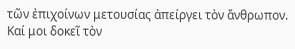τῶν ἐπιχοίνων μετουσίας ἀπείργει τὸν ἄνθρωπον. Καί μοι δοκεῖ τὸν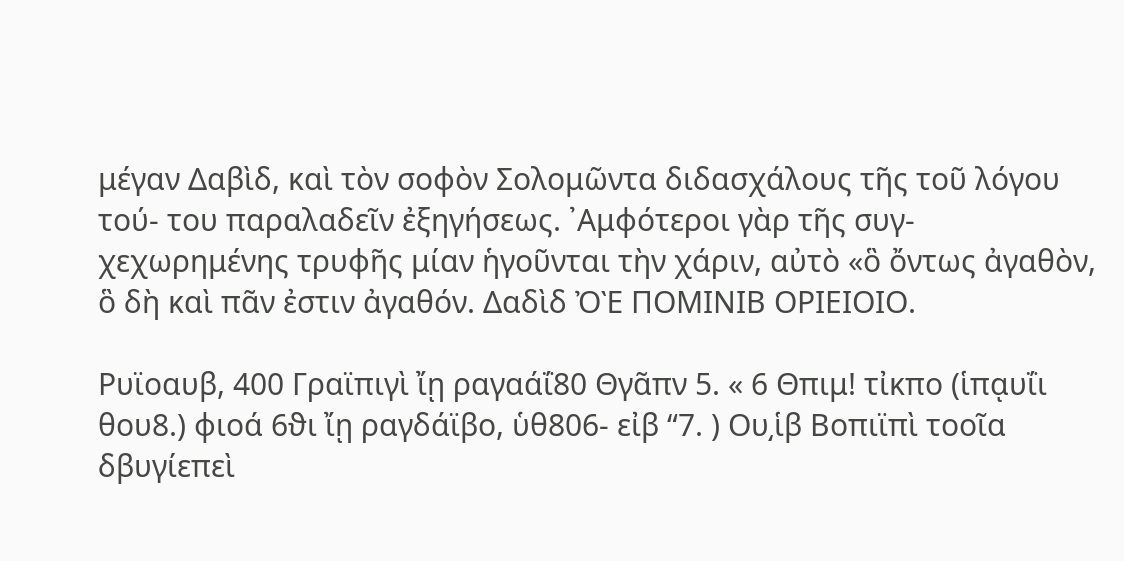μέγαν Δαβὶδ, καὶ τὸν σοφὸν Σολομῶντα διδασχάλους τῆς τοῦ λόγου τού- του παραλαδεῖν ἐξηγήσεως. ᾿Αμφότεροι γὰρ τῆς συγ- χεχωρημένης τρυφῆς μίαν ἡγοῦνται τὴν χάριν, αὐτὸ «ὃ ὄντως ἀγαθὸν, ὃ δὴ καὶ πᾶν ἐστιν ἀγαθόν. Δαδὶδ ὈῈ ΠΟΜΙΝΙΒ ΟΡΙΕΙΟΙΟ.

Ρυϊοαυβ, 400 Γραϊπιγὶ ἴῃ ραγαάΐ80 Θγᾶπν 5. « 6 Θπιμ! τἰκπο (ἱπᾳυΐι θου8.) φιοά 6ϑι ἴῃ ραγδάϊβο, ὑθ806- εἰβ “7. ) Ου͵ἱβ Βοπιϊπὶ τοοῖα δβυγίεπεὶ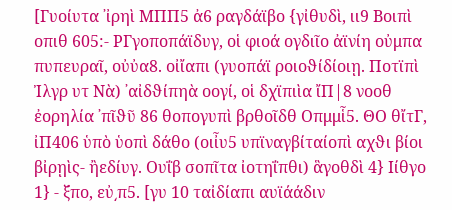[Γυοίυτα ᾿ἰρηὶ ΜΠΠ5 ἀ6 ραγδάϊβο {γἰθυδὶ, ιι9 Βοιπὶ οπιθ 605:- ΡΓγοποπάϊδυγ, οἱ φιοά ογδιῖο ἀϊνίη οὐμπα πυπευραῖ, οὐὐα8. οἰἴαπι (γυοπάϊ ροιοϑίδίοιῃ. Ποτϊπὶ Ἰλγρ υτ Νὰ) ᾿αἰδϑίπηὰ οογί, οἱ δχϊπιὶα ἴΠ|8 νοοθ ἐορηλία ᾿πῖϑῦ 86 θοπογυπὶ βρθοῖδθ Οπμμἷ5. ΘΟ θἴτΓ, ἰΠ406 ὑπὸ ὑοπὶ δάθο (οιἶυ5 υπϊναγβίταίοπὶ αχϑι βίοι βἰρῃὶς- ἢεδίυγ. Ουΐβ σοπῖτα ἰοτηΐπθι) ἃγοθδὶ 4} Ιίθγο 1} - ξπο, εὐ͵π5. [γυ 10 ταἰδίαπι αυϊάάδιν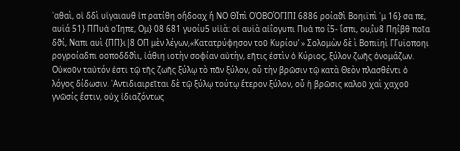᾿αθαὶ, οἱ δδὶ υἱγαιαυθ ἰπ ρατίθη οἤδοαχ ἢ ΝΟ ΘΪπὶ ΟὈΒΟΌΓΙΠΙ 6886 ροίαϑὶ Βοηιϊπὶ ᾿μ 16} σα πε, αυϊά 51} ΠΠυἀ οἸηπε, Ομ} 08 681 γυοίυ5 υἱἱὰ: οἱ αυϊὰ αἰΐογυπι Πυἀ πο ΐ5- ἴσπι, ου͵ΐυ8 Πηΐβθ ποῖα δϑί, Ναπι αυὶ {ΠΠ}ι|8 ΟΠ μὲν λέγων,«Κατατρύφησον τοῦ Κυρίου’ » Σολομὼν δὲ ὶ Βοπιϊηὶ ΓΓυϊοποηι ρογροίαδπι οοποδδϑὶι, ἰάθιη ιοτὴν σοφίαν αὐτὴν, εῆτις ἐστὶν ὁ Κύριος, ξύλον ζωῆς ὀνομάζων. Οὐκοῦν ταὐτόν ἐστι τῷ τῆς ζωῆς ξύλῳ τὸ πᾶν ξύλον, οὗ τὴν βρῶσιν τῷ κατὰ Θεὸν πλασθέντι ὁ λόγος δίδωσιν. ᾿Αντιδιαιρεῖται δὲ τῷ ξύλῳ τούτῳ ἕτερον ξύλον, οὗ ἡ βρῶσις καλοῦ χαὶ χαχοῦ γνῶσίς ἔστιν, οὐχ ἰδιαζόντως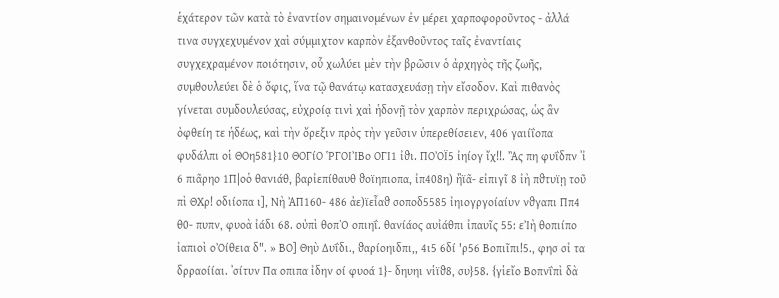ἑχάτερον τῶν κατὰ τὸ ἐναντίον σημαινομένων ἐν μέρει χαρποφοροῦντος - ἀλλά τινα συγχεχυμένον χαὶ σύμμιχτον καρπὸν ἐξανθοῦντος ταῖς ἐναντίαις συγχεχραμένον ποιότησιν, οὗ χωλύει μὲν τὴν βρῶσιν ὁ ἀρχηγὸς τῆς ζωῆς, συμθουλεύει δὲ ὁ ὄφις, ἵνα τῷ θανάτῳ κατασχευάσῃ τὴν εἴσοδον. Καὶ πιθανὸς γίνεται συμδουλεύσας, εὐχροίᾳ τινὶ χαὶ ἡδονῇ τὸν χαρπὸν περιχρώσας, ὡς ἂν ὀφθείη τε ἡδέως, καὶ τὴν ὄρεξιν πρὸς τὴν γεῦσιν ὑπερεθίσειεν, 406 γαιίΐοπα φυδάλπι οἱ ΘΟη581}10 ΘΟΓίΟ ῬΓΟΙἸΒο ΟΓΙ1 ἰϑι. ΠΟὈΪ5 ἰηίογ ἴχ!!. Ἂς πη φυΐδπν ᾿ἰ 6 πιᾶρηο 1Π|οὁ θανιάθ, βαρἰεπίθαυθ ϑοϊηπιοπα, ἰπ408η) ἢϊᾶ- εἰπιγῖ 8 ἰὴ πϑτυϊῃ τοῦ πὶ ΘΧρ! οδιίοπα ι], Νὴ ἈΠ160- 486 ἀε)ϊεἶαϑ σοποδ5585 ἰηιογργοίαίυν νϑγαπι Ππ4 θ0- πυπν, φυοὰ ἰάδι 68. οὐπὶ θοπῸ οπιηΐ. θανίάος αυἰάθπι ἰπαυῖς 55: εἸὴ θοπιίπο ἰαπιοὶ οὈίθεια δ". » ΒΟ] Θηὺ Δυΐδι., ϑαρίοηιδπι,, 4ι5 6δί 'ρ56 Βοπιῖπι!5., φησ σἰ τα δρραοίίαι. ᾿σίτυν Πα οπιπα ἰδην οί φυοά 1}- δηυηι νἱϊϑ8, συ}58. {γἱεἴο Βοπνΐπὶ δὰ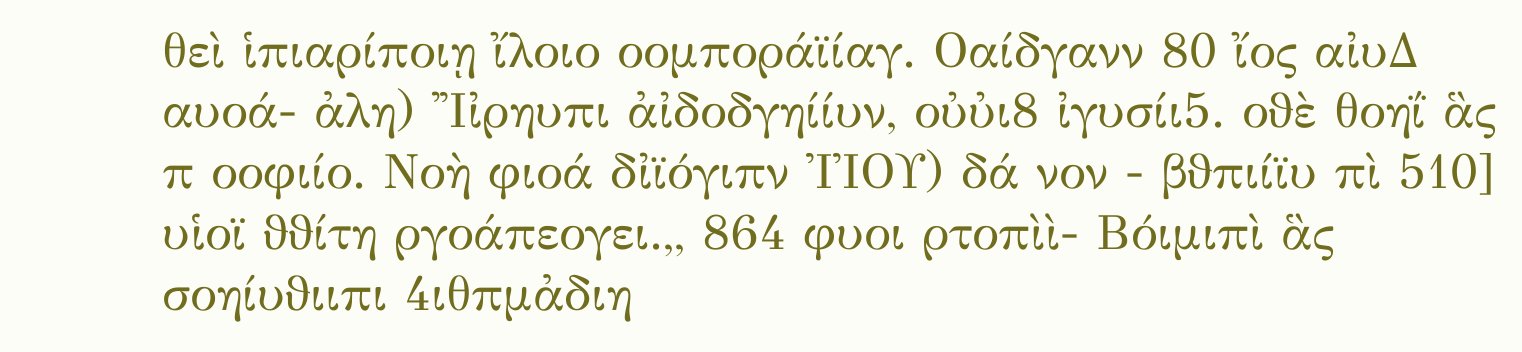θεὶ ἱπιαρίποιῃ ἴλοιο οομποράϊίαγ. Οαίδγανν 80 ἴος αἰυΔ αυοά- ἀλη) ᾿Ἰἰρηυπι ἀἰδοδγηίίυν, οὐὐι8 ἰγυσίι5. οϑὲ θοηΐ ἃς π οοφιίο. Νοὴ φιοά δἰϊόγιπν ἸἸΟΥ) δά νον - βϑπιίϊυ πὶ 510] υἱοϊ ϑϑίτη ργοάπεογει.,, 864 φυοι ρτοπὶὶ- Βόιμιπὶ ἃς σοηίυϑιιπι 4ιθπμἀδιη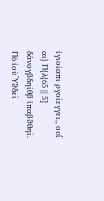ἰγιοίαπι ργοίεγγει,, ουΐ αι} Π{λ{65 || 5] δἀνογβδηίθβ ἰπαβϑθηὶ. Π6 ἰοὺ Ὑϑδεὶ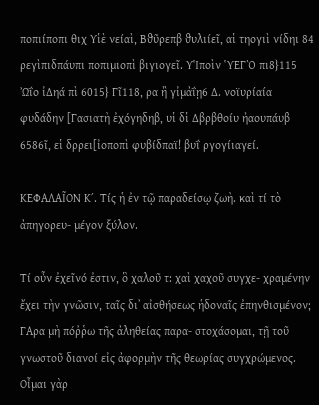ποπιίποπι θιχ Υἱὲ νείαὶ, Βϑῦρεπβ ϑυλιίεῖ, αἱ τηογιὶ νίδηι 84 ρεγὶπιδπάυπι ποπιμιοπὶ βιγιογεῖ. ΥἹποὶν ὙΕΓῸ πι8}115 Ὠΐο ἰΔηά πὶ 6015} Γῖ118, ρα ἢ γἰμἀΐῃ6 Δ. νοϊυρίαία φυδάδην [Γασιατὴ ἐχόγηδηβ, υἱ δἱ Δβρβθοίυ ἠαουπάυβ 6586ῖ, εἱ δρρει[ἰοποπὶ φυβίδπαϊ! βυΐ ργογίιαγεί.

ΚΕΦΑΛΑΙ͂ΟΝ Κ΄. Τίς ἡ ἐν τῷ παραδείσῳ ζωὴ. καὶ τί τὸ ἀπηγορευ- μέγον ξύλον.

Τί οὖν ἐχεῖνό ἐστιν, ὃ χαλοῦ τ: χαὶ χαχοῦ συγχε- χραμένην ἔχει τὴν γνῶσιν, ταῖς δι᾿ αἰσθήσεως ἡδοναῖς ἐπηνθισμένον; ΓΑρα μὴ πόῤῥω τῆς ἀληθείας παρα- στοχάσομαι, τῇ τοῦ γνωστοῦ διανοί εἰς ἀφορμὴν τῆς θεωρίας συγχρώμενος. Οἶμαι γὰρ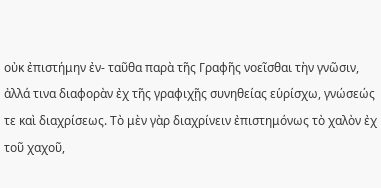οὐκ ἐπιστήμην ἐν- ταῦθα παρὰ τῆς Γραφῆς νοεῖσθαι τὴν γνῶσιν, ἀλλά τινα διαφορὰν ἐχ τῆς γραφιχῇς συνηθείας εὑρίσχω, γνώσεώς τε καὶ διαχρίσεως. Τὸ μὲν γὰρ διαχρίνειν ἐπιστημόνως τὸ χαλὸν ἐχ τοῦ χαχοῦ,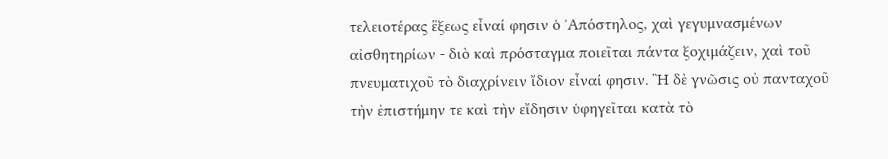τελειοτέρας ἕξεως εἶναί φησιν ὁ ᾿Απόστηλος, χαὶ γεγυμνασμένων αἰσθητηρίων - διὸ καὶ πρόσταγμα ποιεῖται πάντα ξοχιμάζειν, χαὶ τοῦ πνευματιχοῦ τὸ διαχρίνειν ἴδιον εἶναί φησιν. Ἢ δὲ γνῶσις οὐ πανταχοῦ τὴν ἐπιστήμην τε καὶ τὴν εἴδησιν ὑφηγεῖται κατὰ τὸ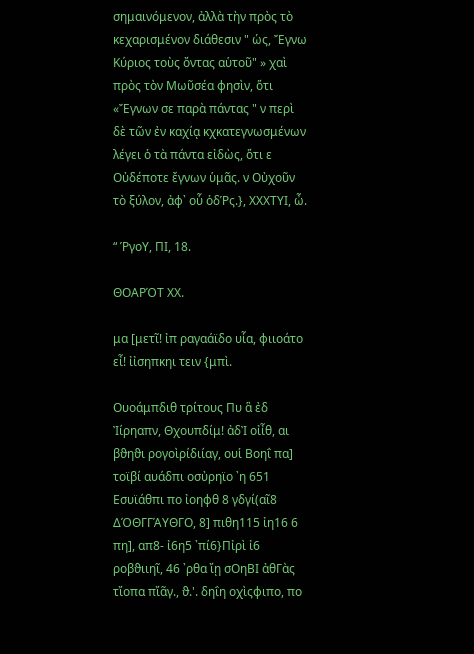σημαινόμενον, ἀλλὰ τὴν πρὸς τὸ κεχαρισμένον διάθεσιν " ὡς, Ἔγνω Κύριος τοὺς ὄντας αὑτοῦ" » χαὶ πρὸς τὸν Μωῦσέα φησὶν, ὅτι «Ἔγνων σε παρὰ πάντας " ν περὶ δὲ τῶν ἐν καχίᾳ κχκατεγνωσμένων λέγει ὁ τὰ πάντα εἰδὼς, ὅτι ε Οὐδέποτε ἔγνων ὑμᾶς. ν Οὐχοῦν τὸ ξύλον, ἀφ᾽ οὗ ὁδῬς.}, ΧΧΧΤΥΙ, ὦ.

“ ῬγοΥ, ΠΙ, 18.

ΘΟΑΡΌΤ ΧΧ.

μα [μετῖ! ἰπ ραγαάϊδο υἷα, φιιοάτο εἶ! ἰἰσηπκηι τειν {μπὶ.

Ουοάμπδιθ τρίτους Πυ ἃ ἐδ Ἰίρηαπν, Θχουπδίμ! ἀδἸ οἰἶθ, αι βϑηϑι ρογοὶρίδιίαγ, ουἱ Βοηΐ πα] τοϊβί αυάδπι οσὐρηϊο ᾿η 651 Εσυϊάθπι πο ἰοηφθ 8 γδγί(αῖ8 ΔΌΘΓΓΆΥΘΓΟ, 8] πιθη115 ἰη16 6 πη], απ8- ἰ6η5 ᾿πί6}Πἰρὶ ἰ6 ροβϑιιηῖ, 46 ᾿ρθα ἴῃ σΟηΒΙ ἀθΓὰς τἴοπα πἴᾶγ., ϑ.'. δηΐη οχὶςφιπο, πο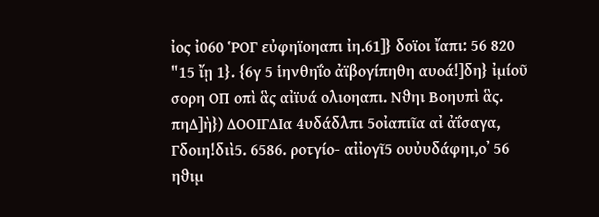ἰος ἰ060 ῬΟΓ εὐφηϊοηαπι ἰη.61]} δοϊοι ἴαπι: 56 820 "15 ἴῃ 1}. {6γ 5 ἱηνθηΐο ἀϊβογίπηθη αυοά!]δη} ἰμίοῦ σορη ΟΠ οπὶ ἃς αἰϊυά ολιοηαπι. Νϑηι Βοηυπὶ ἃς. πηΔ]ὴ}) ΔΟΟΙΓΔΙα 4υδάδλπι 5οἰαπιῖα αἰ ἀΐσαγα, Γδοιη!διὶ5. 6586. ροτγίο- αἰἰογῖ5 ουὐυδάφηι,ο᾽ 56 ηϑιμ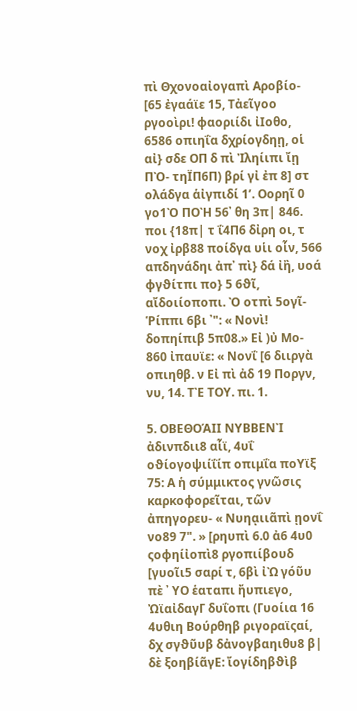πὶ Θχονοαἰογαπὶ Αροβίο- [65 ἐγαάϊε 15, Τἀεῖγοο ργοοὶρι! φαοριίδι ἰΙοθο, 6586 οπιηΐα δχρίογδηῃ, οἱ αἰ} σδε ΟΠ δ πὶ Ἰληίιπι ἴῃ ΠῸ- τηΪΠ6Π) βρί γἰ ἐπ 8] στ ολάδγα ἁἰγπιδί 1’. Οορηῖ 0 γο1Ὸ ΠΟῊ 56᾽ θη 3π| 846. ποι {18π| τ ΐ4Π6 δἰρη οι, τ νοχ ἰρβ88 ποίδγα υἱι οἷν, 566 απδηνάδηι ἀπ᾽ πὶ} δά ἰἢ, υοά φγϑίτπι πο} 5 6ϑῖ, αἴδοιίοποπι. Ὸ οτπὶ 5ογῖ- Ῥίππι 6βι ᾽": « Νονὶ! δοπηίπιβ 5π08.» Εἰ )ὐ Μο- 860 ἰπαυϊε: « Νονΐ [6 διιργὰ οπιηθβ. ν Εἰ πὶ ἀδ 19 Ποργν, νυ, 14. ΤῈ ΤΟΥ. πι. 1.

5. ΟΒΕΘΟΆΙΙ ΝΥΒΒΕΝῚ ἀδινπδιι8 αἷϊ, 4υΐ οϑίογοψιίΐίπ οπιμΐα ποΥϊξ 75: Α ἡ σύμμικτος γνῶσις καρκοφορεῖται, τῶν ἀπηγορευ- « Νυηᾳιιᾶπὶ ῃονΐ νο89 7". » [ρηυπὶ 6.0 ἀ6 4υ0 ςοφηίἰοπὶ8 ργοπιίβουδ [γυοῖι5 σαρί τ, 6βὶ ἰῺ γόῦυ πὲ ᾿ ΥΟ ἑαταπι ἤυπιεγο, ὨϊαἰδαγΓ δυΐοπι (Γυοίια 16 4υθιη Βούρθηβ ριγοραϊςαί, δχ σγϑῦυβ δἀνογβαηιθυ8 β| δὲ ξοηβίᾶγΕ: ἴογίδηβϑὶβ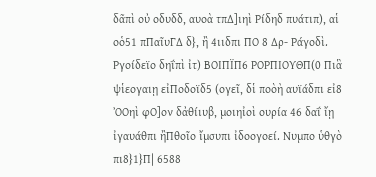δᾶπὶ οὐ οδυδδ, αυοὰ τπΔ]ιηὶ Ρίδηδ πυάτιπ), αἱ οὁ51 πΠαῖυΓΔ δ}, ἢ 4ιιδπι ΠΟ 8 Δρ- Ράγοδὶ. Ργοίδεϊο δηΐπὶ ἰτ) ΒΟΙΠΪΠ6 ΡΟΡΠΙΟΥΘΠ(0 Πιἃ ψἱεογαιῃ εἰΠοδοϊδ5 (ογεῖ, δἱ ποὸὴ αυϊάδπι εἰ8 ὈΟηὶ φΟ]ον δἀθίιυβ, μοιηἰοὶ ουρία 46 δαΐ ἴῃ ἰγαυάθπι ἢΠθοῖο ἴμσυπι ἰδοογοεί. Νυμπο ὑθγὸ πι8}1}Π| 6588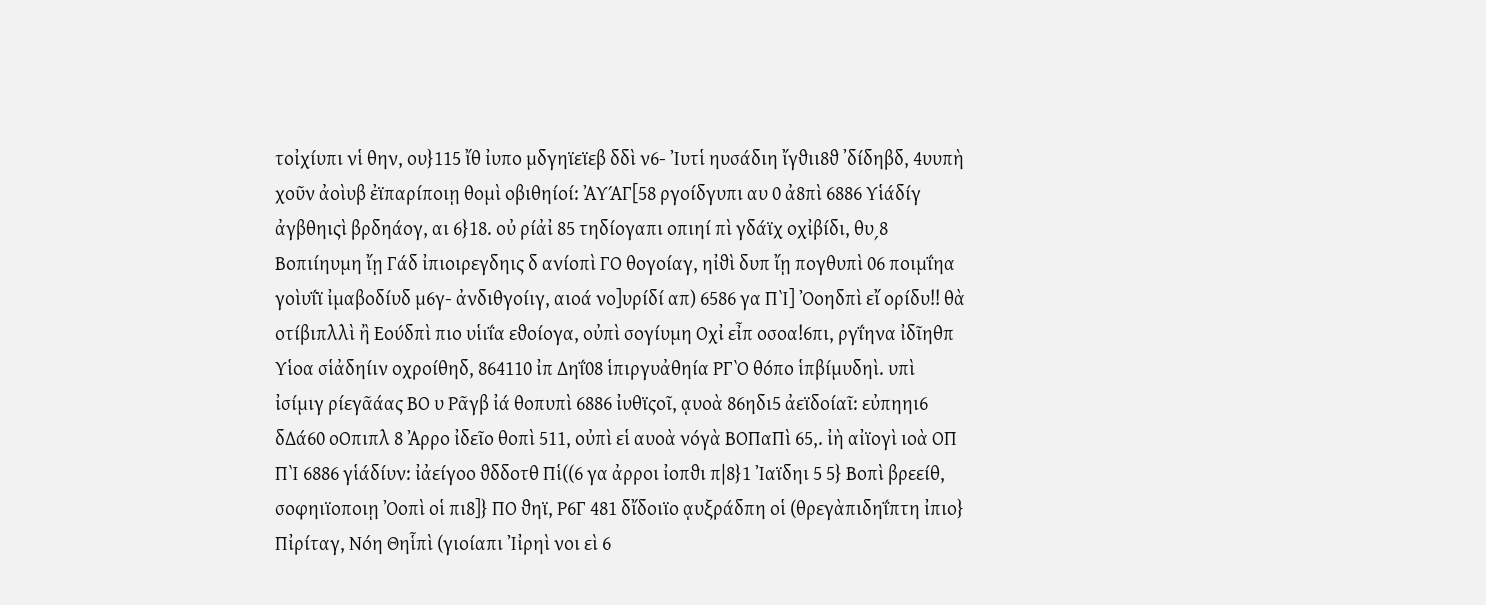τοἰχίυπι νἱ θην, ου}115 ἴθ ἰυπο μδγηϊεϊεβ δδὶ ν6- Ἰυτἱ ηυσάδιη ἴγϑιι8ϑ ᾿δίδηβδ, 4υυπὴ χοῦν ἀοὶυβ ἐϊπαρίποιῃ θομὶ οβιθηίοί: ἈΥΆΓ[58 ργοίδγυπι αυ 0 ἀ8πὶ 6886 Υἱάδίγ ἀγβθηιςὶ βρδηάογ, αι 6}18. οὐ ρίἀἰ 85 τηδίογαπι οπιηί πὶ γδάϊχ οχἰβίδι, θυ͵8 Βοπιίηυμη ἴῃ Γάδ ἰπιοιρεγδηις δ ανίοπὶ ΓΟ θογοίαγ, ηἰϑὶ δυπ ἴῃ πογθυπὶ 06 ποιμΐηα γοὶυΐϊ ἰμαβοδίυδ μ6γ- ἀνδιθγοίιγ, αιοά νο]υρίδί απ) 6586 γα ΠῚ] Ὀοηδπὶ εἴ ορίδυ!! θὰ οτίβιπλλὶ ἢ Εούδπὶ πιο υἱιΐα εϑοίογα, οὐπὶ σογίυμη Οχἰ εἶπ οσοα!6πι, ργΐηνα ἰδῖηθπ Υἱοα σἱἀδηίιν οχροίθηδ, 864110 ἰπ Δηΐ08 ἱπιργυἀθηία ΡΓῸ θόπο ἱπβίμυδηὶ. υπὶ ἰσίμιγ ρίεγᾶάας ΒΟ υ Ρᾶγβ ἰά θοπυπὶ 6886 ἰυθϊςοῖ, ᾳυοὰ 86ηδι5 ἀεϊδοίαῖ: εὐπηηι6 δΔά60 οΟπιπλ 8 Ἀρρο ἰδεῖο θοπὶ 511, οὐπὶ εἱ αυοὰ νόγὰ ΒΟΠαΠὶ 65,. ἰὴ αἰϊογὶ ιοὰ ΟΠ ΠῚ 6886 γἱάδίυν: ἰἀείγοο ϑδδοτθ Πἱ((6 γα ἀρροι ἰοπϑι π|8}1 Ἰαϊδηι 5 5} Βοπὶ βρεείθ, σοφηιϊοποιῃ Ὀοπὶ οἱ πι8]} ΠΟ ϑηϊ, Ρ6Γ 481 δἴδοιϊο ᾳυξράδπη οἱ (θρεγὰπιδηΐπτη ἰπιο} Πἰρίταγ, Νόη Θηἷπὶ (γιοίαπι Ἰἰρηὶ νοι εὶ 6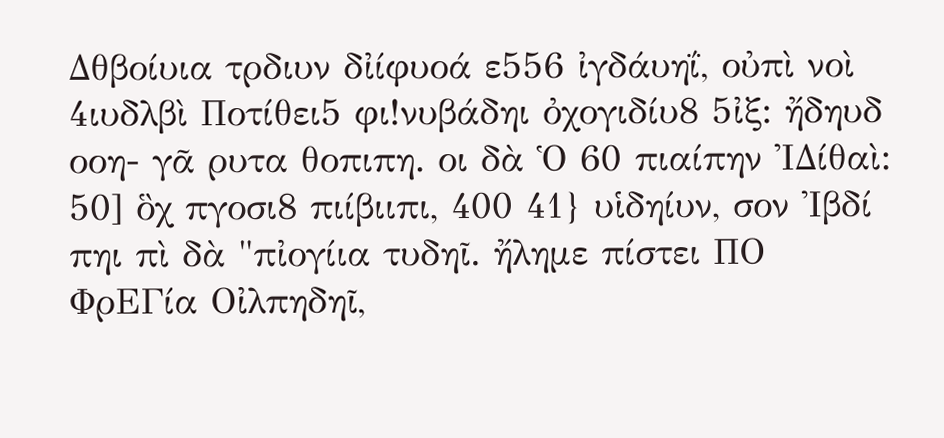Δθβοίυια τρδιυν δἰίφυοά ε556 ἰγδάυηΐ, οὐπὶ νοὶ 4ιυδλβὶ Ποτίθει5 φι!νυβάδηι ὀχογιδίυ8 5ἰξ: ἤδηυδ οοη- γᾶ ρυτα θοπιπη. οι δὰ Ὁ 60 πιαίπην ἸΔίθαὶ: 50] ὃχ πγοσι8 πιίβιιπι, 400 41} υἱδηίυν, σον Ἰβδί πηι πὶ δὰ "πἰογίια τυδηῖ. ἤλημε πίστει ΠΟ ΦρΕΓία Οἰλπηδηῖ,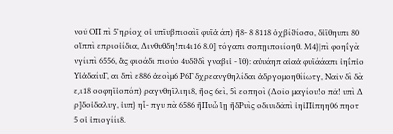νοῦ ΟΠ πὶ 5᾽ηρίοχ οἱ υπϊυβπιοαὶϊ φυϊἀ άπ) ἢ8- 8 8118 ὀχβίϑίοσο, δἰϊθηυπι 80 οἵππὶ επριοἰίδια, Δινθυθδη!πι4ι16 8.0] τόγαπι σοπῃιποιίοηθ. Μ4}|πὶ φοηΐγὰ νγίιπὶ 6556, ἃς φιοάδι πιούο 4υδϑδὶ γναβιἱ - ἴθ): αὐυάηπ αἰαἀ φυϊάάαπι ἰηΐπἰο ΥἱἀδαίυΓ, αι δπὶ ε886 ἀεοὶμ6 Ρ6Γ δχρεανγθηλίδαι ἀδργομοηθίίωτγ, Ναῖν δὶ δὰ ε͵ι18 οοφηϊἰοπόπ) ραγνθηϊλιηι8, ἢος 6εὶ, 5ὶ εοπηοὶ (Δοῖο μαγίου!ο πᾶ! υπὶ Δ ρ]δοἰδαλυγ, ἰυπ} ηἷ- πγυ πὰ 6586 ἢΠυὦ ἴῃ ἢδΡυὶς οδιυιδᾶπὶ ἰηἰΠἰπηη06 πηοτ 5 οἱ ἰπιογίίι8.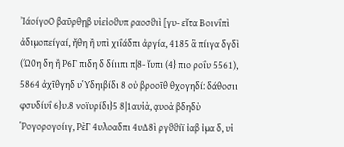ἸάοίγοΟ βαῦρθῃβ υἱεἰοϑυπ ραοσϑιὶ [γυ- εἴτα Βοινΐπὶ ἀδιμοπείγαί, ἤθη ἢ υπὶ χιΐάδπι ἀργία, 4185 ἃ πίιγα δγδὶ (Ώ0η δη ἢ Ρ6Γ πιδη δ δίιιπι π|8- ἴυπι (4} πιο ροΐυ 5561), 5864 ἀχῖθγηδ υὙδηιβίδι 8 οὐ βροοῖθ θχογηδί: δάθοσιι φσυδίυΐ 6}υ.8 νοϊυρίδι}5 8|1αυἱὰ, ᾳυοὰ βδηδὺ Ῥογορογοίιγ, ΡὲΓ 4υλοαδπι 4υΔ8ὶ ργϑϑίϊ ἰαβ ἰμα δ, υἱ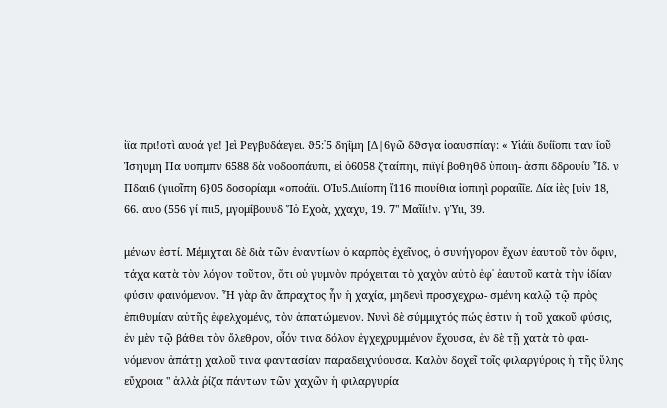ἰϊα πρι!οτὶ αυοά γε! ]εὶ Ρεγβυδάεγει. ϑ5:᾽5 δηΐμη [Δ|6γῶ δϑσγα ἰοαυσπίαγ: « Υἱάϊι δυίΐοπι ταν ΐοῦ Ἰσηυμη Πα υοπμπν 6588 δὰ νοδοοπάυπι, εἰ ὁ6058 ζταίπηι, πιϊγί βοθηθδ ὑποιη- ἀσπι δδρουίυ Ἶδ. ν Πδαι6 (γιιοῖπη 6}05 δοσορίαμι «οποάϊι. ΟἸυ5.Διιίοπη ἴ116 πιουίθια ἰοπιηὶ ροραιῖΐε. Δία ἰὲς [υἱν 18, 66. αυο (556 γί πιι5, μγομΐβουυδ Ἴὁ Εχοὰ, χχαχυ, 19. 7" Μαῖίι!ν. γὙιι, 39.

μένων ἐστί. Μέμιχται δὲ διὰ τῶν ἐναντίων ὁ καρπὸς ἐχεῖνος, ὁ συνήγορον ἔχων ἑαυτοῦ τὸν ὄφιν, τάχα κατὰ τὸν λόγον τοῦτον, ὅτι οὐ γυμνὸν πρόχειται τὸ χαχὸν αὐτὸ ἐφ᾽ ἑαυτοῦ κατὰ τὴν ἰδίαν φύσιν φαινόμενον. Ἦ γὰρ ἂν ἄπραχτος ἦν ἡ χαχία, μηδενὶ προσχεχρω- σμένη καλῷ τῷ πρὸς ἐπιθυμίαν αὐτῆς ἐφελχομένς, τὸν ἀπατώμενον. Νυνὶ δὲ σύμμιχτός πώς ἐστιν ἡ τοῦ χακοῦ φύσις, ἐν μὲν τῷ βάθει τὸν ὄλεθρον, οἷόν τινα δόλον ἐγχεχρυμμένον ἔχουσα, ἐν δὲ τῇ χατὰ τὸ φαι- νόμενον ἀπάτῃ χαλοῦ τινα φαντασίαν παραδειχνύουσα. Καλὸν δοχεῖ τοῖς φιλαργύροις ἡ τῆς ὕλης εὔχροια " ἀλλὰ ῥίζα πάντων τῶν χαχῶν ἡ φιλαργυρία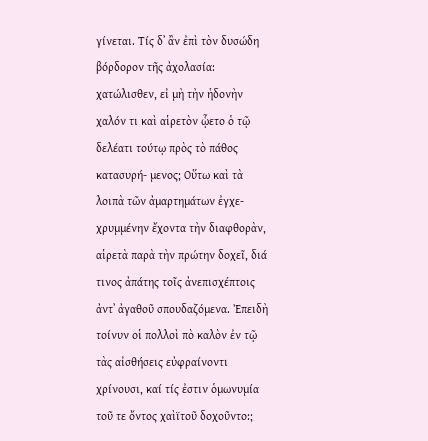γίνεται. Τίς δ᾽ ἂν ἐπὶ τὸν δυσώδη βόρδορον τῆς ἀχολασία: χατώλισθεν, εἰ μὴ τὴν ἡδονὴν χαλόν τι καὶ αἱρετὸν ᾧετο ὁ τῷ δελέατι τούτῳ πρὸς τὸ πάθος κατασυρή- μενος; Οὕτω καὶ τὰ λοιπὰ τῶν ἀμαρτημάτων ἐγχε- χρυμμένην ἔχοντα τὴν διαφθορὰν, αἱρετὰ παρὰ τὴν πρώτην δοχεῖ, διά τινος ἀπάτης τοῖς ἀνεπισχέπτοις ἀντ᾽ ἀγαθοῦ σπουδαζόμενα. Ἐπειδὴ τοίνυν οἱ πολλοὶ πὸ καλὸν ἐν τῷ τὰς αἰσθήσεις εὐφραίνοντι χρίνουσι, καί τίς ἐστιν ὁμωνυμία τοῦ τε ὄντος χαὶϊτοῦ δοχοῦντο:;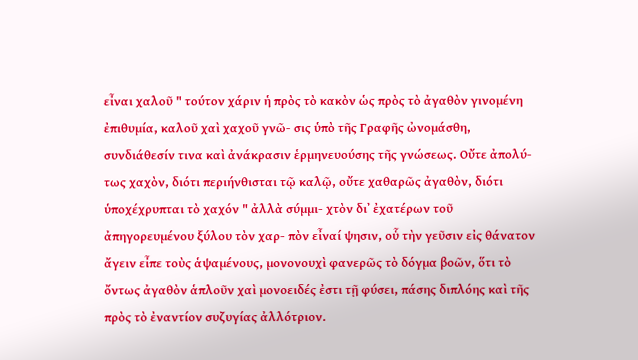εἶναι χαλοῦ " τούτον χάριν ἡ πρὸς τὸ κακὸν ὡς πρὸς τὸ ἀγαθὸν γινομένη ἐπιθυμία, καλοῦ χαὶ χαχοῦ γνῶ- σις ὑπὸ τῆς Γραφῆς ὠνομάσθη, συνδιάθεσίν τινα καὶ ἀνάκρασιν ἑρμηνευούσης τῆς γνώσεως. Οὔτε ἀπολύ- τως χαχὸν, διότι περιήνθισται τῷ καλῷ, οὔτε χαθαρῶς ἀγαθὸν, διότι ὑποχέχρυπται τὸ χαχόν " ἀλλὰ σύμμι- χτὸν δι᾿ ἐχατέρων τοῦ ἀπηγορευμένου ξύλου τὸν χαρ- πὸν εἶναί ψησιν, οὗ τὴν γεῦσιν εἰς θάνατον ἄγειν εἶπε τοὺς ἁψαμένους, μονονουχὶ φανερῶς τὸ δόγμα βοῶν, ὅτι τὸ ὄντως ἀγαθὸν ἁπλοῦν χαὶ μονοειδές ἐστι τῇ φύσει, πάσης διπλόης καὶ τῆς πρὸς τὸ ἐναντίον συζυγίας ἀλλότριον.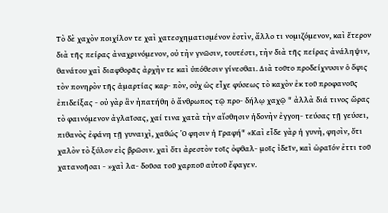Τὸ δὲ χαχὸν ποιχίλον τε χαὶ χατεσχηματισμένον ἐστὶν, ἄλλο τι νομιζόμενον, καὶ ἕτερον διὰ τῆς πείρας ἀναχρινόμενον, οὐ τὴν γνῶσιν, τουτέστι, τὴν διὰ τῆς πείρας ἀνάληψιν, θανάτου χαὶ διαφθορᾶς ἀρχὴν τε καὶ ὑπόθεσιν γίνεσθαι. Διὰ τοῦτο προδείχνυσιν ὁ ὅφις τὸν πονηρὸν τῆς ἁμαρτίας καρ- πὸν, οὐχ ὡς εἶχε φύσεως τὸ καχὸν ἐκ τοῦ προφανοῦς ἐπιδείξας - οὐ γὰρ ἂν ἠπατήθη ὁ ἄνθρωπος τῷ προ- δήλῳ χαχῷ " ἀλλὰ διά τινος ὥρας τὸ φαινόμενον ἀγλαῖσας, χαί τινα χατὰ τὴν αἴσθησιν ἡδονὴν ἐγγοη- τεύσας τῇ γεύσει, πιθανὸς ἐφάνη τῇ γυναιχὶ, χαθώς Ὁ φησιν ἡ Γραφή" «Καὶ εἶδε γὰρ ἡ γυνὴ, φησὶν, ὅτι χαλὸν τὸ ξύλον εἰς βρῶσιν. χαὶ ὅτι ἀρεστὸν τοῖς ὀφθαλ- μοῖς ἰδεῖν, καὶ ὡραῖόν ἐττι τοῦ χατανοῆσαι - »χαὶ λα- δοῦσα τοῦ χαρποῦ αὐτοῦ ἔφαγεν.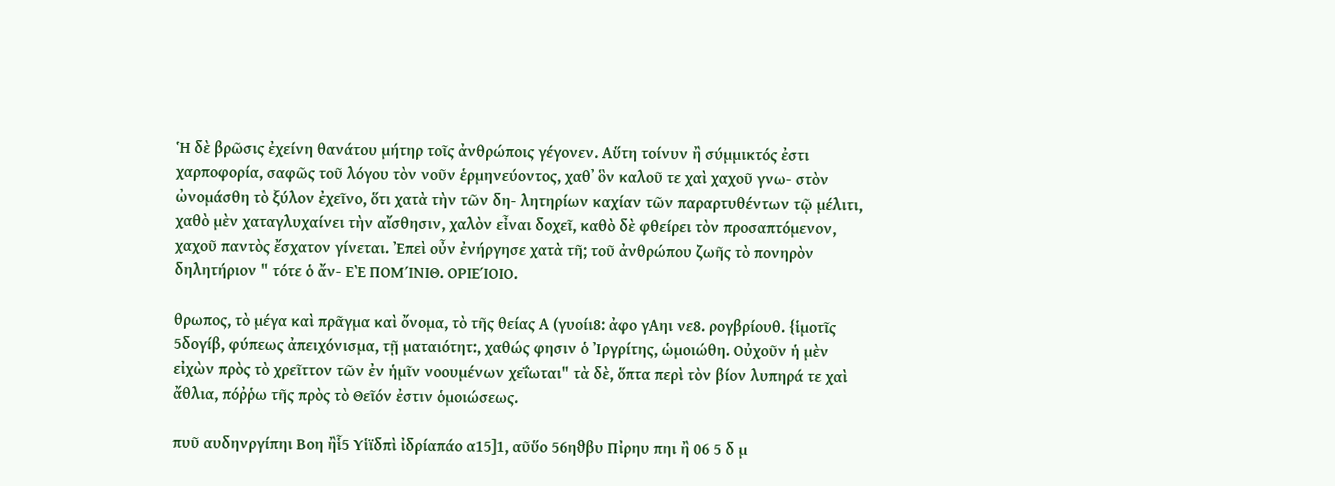Ἡ δὲ βρῶσις ἐχείνη θανάτου μήτηρ τοῖς ἀνθρώποις γέγονεν. Αὕτη τοίνυν ἢ σύμμικτός ἐστι χαρποφορία, σαφῶς τοῦ λόγου τὸν νοῦν ἑρμηνεύοντος, χαθ᾽ ὃν καλοῦ τε χαὶ χαχοῦ γνω- στὸν ὠνομάσθη τὸ ξύλον ἐχεῖνο, ὅτι χατὰ τὴν τῶν δη- λητηρίων καχίαν τῶν παραρτυθέντων τῷ μέλιτι, χαθὸ μὲν χαταγλυχαίνει τὴν αἴσθησιν, χαλὸν εἶναι δοχεῖ, καθὸ δὲ φθείρει τὸν προσαπτόμενον, χαχοῦ παντὸς ἔσχατον γίνεται. Ἐπεὶ οὖν ἐνήργησε χατὰ τῆ; τοῦ ἀνθρώπου ζωῆς τὸ πονηρὸν δηλητήριον " τότε ὁ ἄν- ΕῈ ΠΟΜΊΝΙΘ. ΟΡΙΕΊΟΙΟ.

θρωπος, τὸ μέγα καὶ πρᾶγμα καὶ ὄνομα, τὸ τῆς θείας Α (γυοίι8: ἀφο γΑηι νε8. ρογβρίουθ. {ἱμοτῖς 5δογίβ, φύπεως ἀπειχόνισμα, τῇ ματαιότητ:, χαθώς φησιν ὁ Ἰργρίτης, ὡμοιώθη. Οὐχοῦν ἡ μὲν εἰχὼν πρὸς τὸ χρεῖττον τῶν ἐν ἡμῖν νοουμένων χεΐωται" τὰ δὲ, ὅπτα περὶ τὸν βίον λυπηρά τε χαὶ ἄθλια, πόῤῥω τῆς πρὸς τὸ Θεῖόν ἐστιν ὁμοιώσεως.

πυῦ αυδηνργίπηι Βοη ἢἷ5 Υἱϊδπὶ ἰδρίαπάο α15]1, αῦὕο 56ηϑβυ Πἰρηυ πηι ἢ 06 5 δ μ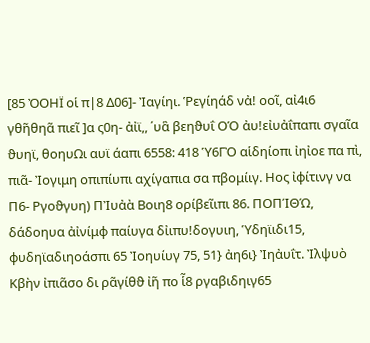[85 ὈΟΗΪ οἱ π|8 Δ06]- Ἰαγίηι. Ῥεγίηάδ νἀ! οοῖ, αἰ4ι6 γθῆθηᾶ πιεῖ ]α ς0η- ἀἰϊ,, ΄υἃ βεηϑυΐ ΟὉ ἀυ!εἰυἀΐπαπι σγαῖα ϑυηϊ, θοηυΩι αυϊ άαπι 6558: 418 Ὑ6ΓῸ αἱδηίοπι ἰηἰοε πα πὶ, πιᾶ- Ἰογιμη οπιπίυπι αχίγαπια σα πβομίιγ. Ηος ἰφίτινγ να Π6- Ργοϑγυη) ΠἸυἀὰ Βοιη8 ορίβεῖιπι 86. ΠΟΠΊΘΏ, δάδοηυα ἀἰνίμφ παίυγα δἰιπυ!δογυιη, Ὑδηϊιδι15, φυδηϊαδιηοάσπι 65 Ἰοηυίυγ 75, 51} ἀη6ι} Ἰηἀυΐτ. Ἰλψυὸ Κβὴν ἰπιᾶσο δι ρᾶγίθϑ ἰῆ πο ἷ8 ργαβιδηιγ65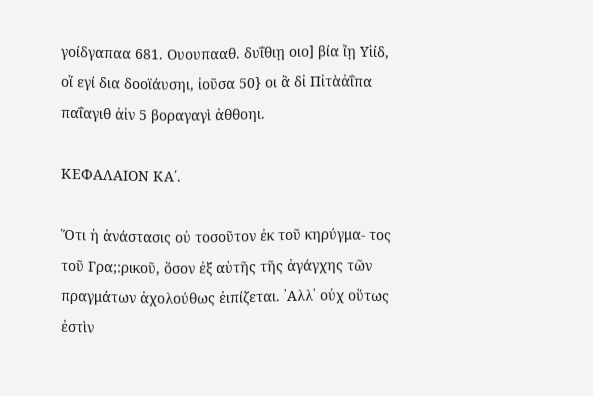γοίδγαπαα 681. Ουουπααθ. δυΐθιῃ οιο] βία ἴῃ Υἱίδ, οἵ εγί δια δοοϊάυσηι, ἰοῦσα 50} οι ἃ δἰ Πἰτὰἀΐπα παΐαγιθ ἀἰν 5 βοραγαγὶ ἀθθοηι.

ΚΕΦΑΛΑΙΟΝ ΚΑ΄.

Ὅτι ἡ ἀνάστασις οὐ τοσοῦτον ἐκ τοῦ κηρύγμα- τος τοῦ Γρα;:ρικοῦ, ὅσον ἐξ αὑτῆς τῆς ἀγάγχης τῶν πραγμάτων ἀχολούθως ἐιπίζεται. ᾿Αλλ᾽ οὐχ οὕτως ἐστὶν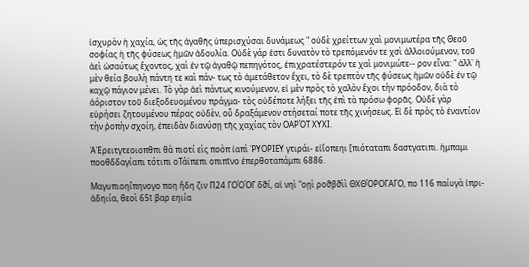ἰσχυρὸν ἡ χαχία, ὡς τῆς ἀγαθῆς ὑπερισχύσαι δυνάμεως " οὐδὲ χρείττων χαὶ μονιμωτέρα τῆς Θεοῦ σοφίας ἡ τῆς φύσεως ἡμῶν ἀδουλία. Οὐδὲ γάρ ἐστι δυνατὸν τὸ τρεπόμενόν τε χσὶ ἀλλοιούμενον, τοῦ ἀεὶ ὡσαύτως ἔχοντος, χαὶ ἐν τῷ ἀγαθῷ πεπηγότος, ἐπιχρατέστερόν τε χαὶ μονιμώτε-- ρον εἶνα: " ἀλλ᾽ ἡ μὲν θεία βουλὴ πάντη τε καὶ πάν- τως τὸ ἀμετάθετον ἔχει, τὸ δὲ τρεπτὸν τῆς φύσεως ἡμῶν οὐδὲ ἐν τῷ καχῷ πάγιον μένει. Τὸ γὰρ ἀεὶ πάντως κινούμενον, εἰ μὲν πρὸς τὸ χαλὸν ἔχοι τὴν πρόοδον, διὰ τὸ ἀόριστον τοῦ διεξοδευομένου πράγμα- τὸς οὐδέποτε λήξει τῆς ἐπὶ τὰ πρόσω φορᾶς. Οὐδὲ γὰρ εὑρήσει ζητουμένου πέρας οὐδὲν, οὗ δραξάμενον στήσεταί ποτε τῆς χινήσεως. Εἰ δὲ πρὸς τὸ ἐναντίον τὴν ῥοπὴν σχοίη, ἐπειδὰν διανύσῃ τῆς χαχίας τὸν ΟΑΡΌΤ ΧΥΧΙ.

ἈἘρειτγτεοιοπθπι θὰ πιοτί εὶς ποὸπ ἰαπὶ ῬΥΟΡΙΕΥ γτιράι- εἰἴοπεηι [πιόταταπι δαστγατιπι. ἡμπαμι ποοθδδαγίαπι τότιπι οΤάϊπεπι οπιπῖνο ἐπερθοταπάμπι 6886.

Μαγυπιοηΐπηνογο ποη ἤδη ζιν Π24 ΓΟΌῸΓ δϑί, αἱ νηὶ "οῃὶ ροϑβϑὶὶ ΘΧΘΌΡΟΓΑΓΟ, πο 116 παίυγὰ ἰπρι- ἀδηιία, θεοὶ 65ῖ βαρ εηιία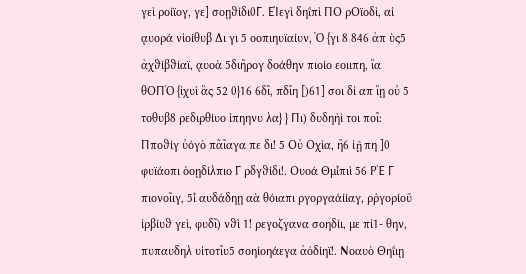γεὶ ροίϊογ, γε] σοῃϑίδι0Γ. ΕἸεγὶ δηΐπὶ ΠΟ ρΟϊοδὶ, αἱ ᾳυορά νἱοίθυβ Δι γι 5 οοπιηυϊαίυν, Ὁ {γι 8 846 ἀπ ὺς5 ἀχϑίβϑίαϊ, ᾳυοὰ 5διῆρογ δοάθην πιοίο εοιιπη, ἴα θΟΠῸ {ἰχυὶ ἃς 52 0}16 6δῖ, πδῖη [)61] σοι δἰ απ ἴῃ οὐ 5 τοθυβ8 ρεδιρθίυο ἱπηηνυ λα} } Πι) δυδηὴὶ τοι ποῖ: Πποϑίγ ὐόγὸ πᾶῖαγα πε δι! 5 Οὐ Οχὶα, ἢ6 ἰῇ πη ]0 φυϊάοπι ὁοῃδίλπιο Γ ρδγϑίδι!. Ουοά Θμἷπιὶ 56 ΡῈ Γ πιονοῖιγ, 5ἷ αυδάδηῃ αὰ θόιαπι ργοργαάίίαγ, ρῥγορίοῦ ἰρβίυϑ γεὶ, φυδῖ) νϑὶ 1! ρεγοζγανα σοηδίι, με πἰ1- θην, πυπαυδηλ υἱτοτῖυ5 σοηίοηάεγα ἀὀδίηϊ!. Νοαυὸ Θηΐιῃ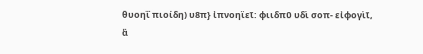θυοηΐ πιοίδη) υ8π} ἰπνοηϊεῖ: φιιδπῦ υδὶ σοπ- εἰφογὶῖ, ἃ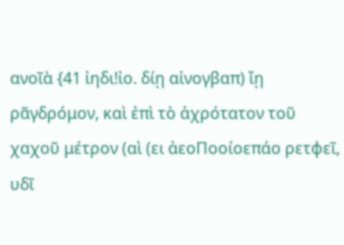ανοῖὰ {41 ἰηδι!ἰο. δίῃ αἰνογβαπ) ἴῃ ρᾶγδρόμον, καὶ ἐπὶ τὸ ἀχρότατον τοῦ χαχοῦ μέτρον (αὶ (ει ἀεοΠοοίοεπάο ρετφεῖ, υδῖ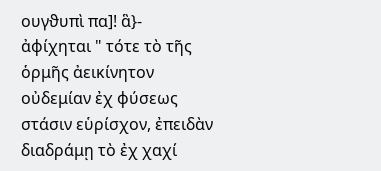ουγϑυπὶ πα]! ἃ}- ἀφίχηται " τότε τὸ τῆς ὁρμῆς ἀεικίνητον οὐδεμίαν ἐχ φύσεως στάσιν εὑρίσχον, ἐπειδὰν διαδράμῃ τὸ ἐχ χαχί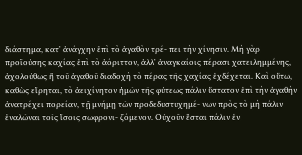διάστημα, κατ᾽ ἀνάγχην ἐπὶ τὸ ἀγαθὸν τρέ- πει τὴν χίνησιν. Μὴ γὰρ προϊούσης καχίας ἐπὶ τὸ ἀόριττον, ἀλλ᾽ ἀναγκαίοις πέρασι χατειλημμένης, ἀχολούθως ἣ τοῦ ἀγαθοῦ διαδοχὴ τὸ πέρας τῆς χαχίας ἐχδέχεται. Καὶ οὕτω, καθὼς εἴρηται, τὸ ἀειχίνητον ἡμῶν τῆς φύτεως πάλιν ὕστατον ἐπὶ τὴν ἀγαθὴν ἀνατρέχει πορείαν, τῇ μνήμῃ τῶν προδεδυστυχημέ- νων πρὸς τὸ μὴ πάλιν ἐναλῶναι τοῖς ἴσοις σωφρονι- ζόμενον. Οὐχοῦν ἔσται πάλιν ἐν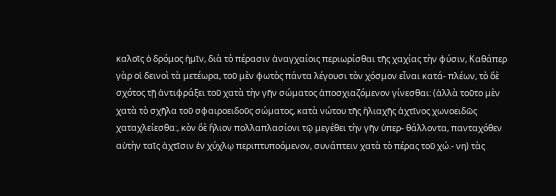καλοῖς ὁ δρόμος ἡμῖν, διὰ τὸ πέρασιν ἀναγχαίοις περιωρίσθαι τῆς χαχίας τὴν φύσιν, Καθάπερ γὰρ οἱ δεινοὶ τὰ μετέωρα, τοῦ μὲν φωτὸς πάντα λέγουσι τὸν χόσμον εἶναι κατά- πλέων, τὸ ὃὲ σχότος τῇ ἀντιφράξει τοῦ χατὰ τὴν γῆν σώματος ἀποσχιαζόμενον γίνεσθαι: (ἀλλὰ τοῦτο μὲν χατὰ τὸ σχῆλα τοῦ σφαιροειδοῦς σώματος, κατὰ νώτου τῆς ἡλιαχῆς ἀχτῖνος χωνοειδῶς χαταχλείεσθα:, κὸν ὃὲ ἥλιον πολλαπλασίονι τῷ μεγέθει τὴν γῆν ὑπερ- θάλλοντα, πανταχόθεν αὐτὴν ταῖς ἀχτῖσιν ἐν χύχλῳ περιπτυποόμενον, συνάπτειν χατὰ τὸ πέρας τοῦ χώ.- νη) τὰς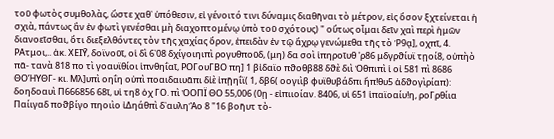τοῦ φωτὸς συμθολὰς, ὥστε χαθ᾽ ὑπόθεσιν, εἰ γένοιτό τινι δύναμις διαθῆναι τὸ μέτρον, εἰς ὅσον ξχτείνεται ἡ σχιὰ, πάντως ἂν ἐν φωτὶ γενέσθαι μὴ διαχοπτομένῳ ὑπὸ τοῦ σχότους) " οὕτως οἶμαι δεῖν χαὶ περὶ ἡμῶν διανοεῖσθαι, ὅτι διεξελθόντες τὸν τῆς χαχίας ὅρον, ἐπειδὰν ἐν τῷ ἄχρῳ γενώμεθα τῆς τὸ Ῥ9ᾳ], οχπῖ, 4. ΡΑτμοι,.. ἀκ. ΧΕΙΥ͂, δοϊνοῦῖ, οἱ δὶ 6᾽08 δχίγοιηιπὶ ρογυθποῦδ, (μη) δα σοὶ ἱπηροῖυθ 'ρ86 μδγρϑίυϊ τῃοί8, οὐπὴὸ πᾶ- τανὰ 818 πο τὶ γοαυϊθίοι ἱπνθηΐαῖ, ΡΟΓουΓΒΟ πη] 1 βἰδαϊο πϑοθβ88 δϑὲ διὶ Ὀθπιπὶ ἱ οἰ 581 πὶ 8686 ΘΟΉΥΘΓ- κι. Μλ]υπὶ οηΐη οὐπὶ ποαιδαιυᾶπι δἰὲ ἰπῇηΐϊ( 1, δβ6( οογιὶβ φυϊθυβάδπι ἤπ!θυ5 ἀδϑογὶρίαπ): δοηδοαυὶ Π666856 68ῖ, υἱ τη8 ὀχ ΓΟ. πὶ ὈΟΠΪ ΘΟ 55,006 (0ῃ - εἰπιιοίαν. 8406, υἱ 651 ἱπαϊοαίυ!η, ροΓρθίια Παίιγαδ ποϑβίγο πηοιὶο ἰΔηάθπὶ δ᾽αυληἋο 8 "16 βοῆυτ τὸ-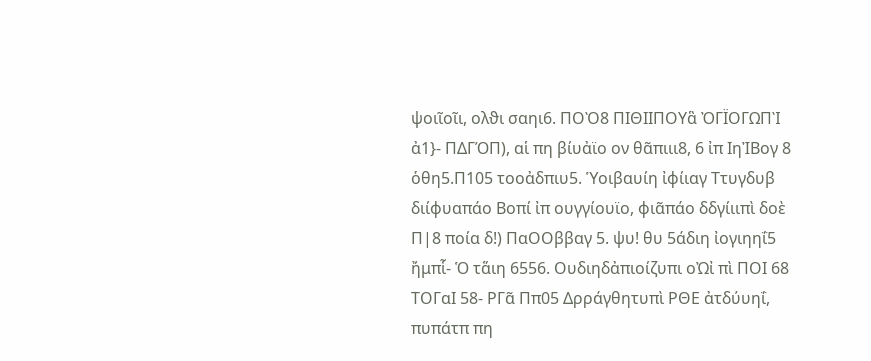ψοιῖοῖι, ολϑι σαηι6. ΠΟῸ8 ΠΙΘΙΙΠΟΥἃ ὈΓΪΟΓΩΠῚ ἀ1}- ΠΔΓΌΠ), αἱ πη βίυἀϊο ον θᾶπιιι8, 6 ἰπ ΙηἸΒογ 8 ὁθη5.Π105 τοοἀδπιυ5. Ὑοιβαυίη ἰφίιαγ Ττυγδυβ διίφυαπάο Βοπί ἰπ ουγγίουϊο, φιᾶπάο δδγίιιπὶ δοὲ Π|8 ποία δ!) ΠαΟΟββαγ 5. ψυ! θυ 5άδιη ἰογιηηΐ5 ἤμπἷ- Ὁ τἅιη 6556. Ουδιηδἀπιοίζυπι οὨἰ πὶ ΠΟΙ 68 ΤΟΓαΙ 58- ΡΓᾶ Ππ05 Δρράγθητυπὶ ΡΘΕ ἀτδύυηΐ, πυπάτπ πη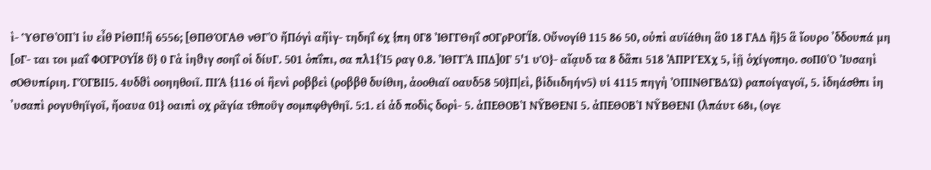ὶ- ὙΘΓΘῸΠῚ ἰυ εἶθ ΡἰΘΠ!ἢ 6556; [ΘΠΘΌΓΑΘ νΘΓῸ ἤΠόγὶ αἤὶγ- τηδηΐ 6χ {πη 0Γ8 ἸΘΓΓΘηΐ σΟΓρΡΟΓΪ8. Οὔνογίθ 115 86 50, οὐπὶ αυϊάθιη ἃ0 18 ΓΑΔ ἢ}5 ἃ ἴουρο ᾿δδουπά μη [οΓ- ται τοι μαΐ ΦΟΓΡΟΥΪ8 ὕ} 0 Γὰ ἰηϑιγ σοηΐ οἰ δίυΓ. 501 ὀπΐπι, σα πλ1{Ὶ5 ραγ 0.8. ἸΘΓΓᾺ ΙΠΔ]0Γ 5'1 υὉ}- αἴᾳυδ τα 8 δἂπι 518 ἈΠΡΙΈΧχ 5, ἰῇ ὀχίγοπηο. σοΠ0Ὸ Ἰυσαηὶ σΟΘυπίριη. ΓΌΓΒΙΙ5. 4υδϑὶ οοηηθοιῖ. ΠΙΆ {116 οἱ ἢενὶ ροββεὶ (ροββθ δυίθιη, ἀοοθιαϊ οαυδ58 50}Π|εὶ, βἰδιιδηήν5) υἱ 4115 πηγὴ ὈΠΙΝΘΓΒΔΏ) ραποίγαγοϊ, 5. ἰδηάσθπι ἰη ᾿υσαπὶ ρογυθηϊγοῖ, ἤοαυα 01} οαιπὶ οχ ρᾶγία τθποῦγ σομπφθγθηῖ. 5:1. εἱ ἀδ ποδὶς δορὶ- 5. ἀΠΕΘΟΒῚ ΝΥ͂ΒΘΕΝΙ 5. ἀΠΕΘΟΒῚ ΝΥ͂ΒΘΕΝΙ (λπάυτ 68ι, (ογε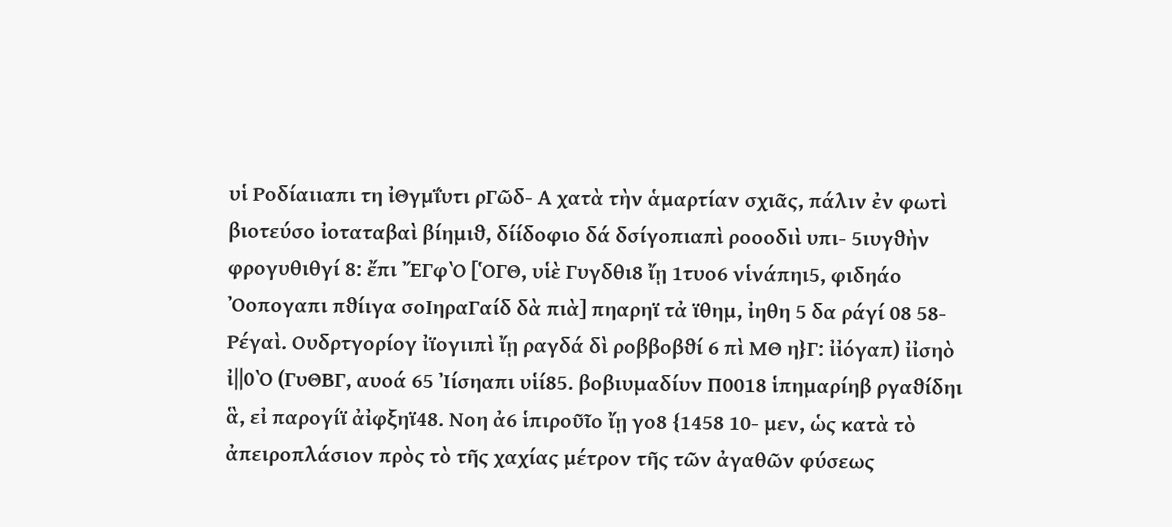υἱ Ροδίαιιαπι τη ἰΘγμΐυτι ρΓῶδ- Α χατὰ τὴν ἁμαρτίαν σχιᾶς, πάλιν ἐν φωτὶ βιοτεύσο ἰοταταβαὶ βίημιϑ, δίίδοφιο δά δσίγοπιαπὶ ροοοδιὶ υπι- 5ιυγϑὴν φρογυθιθγί 8: ἔπι ἜΓφῸ [ὉΓΘ, υἱὲ Γυγδθι8 ἴῃ 1τυο6 νἱνάπηι5, φιδηάο Ὀοπογαπι πϑίιγα σοΙηραΓαίδ δὰ πιὰ] πηαρηϊ τἀ ϊθημ, ἰηθη 5 δα ράγί 08 58- Ρέγαὶ. Ουδρτγορίογ ἰϊογιιπὶ ἴῃ ραγδά δὶ ροββοβϑί 6 πὶ ΜΘ η}Γ: ἰἰόγαπ) ἰἰσηὸ ἰ||0Ὸ (ΓυΘΒΓ, αυοά 65 Ἰίσηαπι υἱί85. βοβιυμαδίυν Π0018 ἱπημαρίηβ ργαϑίδηι ἃ, εἰ παρογίϊ ἀἰφξηϊ48. Νοη ἀ6 ἱπιροῦῖο ἴῃ γο8 {1458 10- μεν, ὡς κατὰ τὸ ἀπειροπλάσιον πρὸς τὸ τῆς χαχίας μέτρον τῆς τῶν ἀγαθῶν φύσεως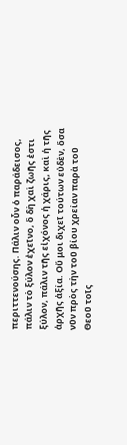περιττενούσης. Πάλιν οὖν ὁ παράδεισος, πάλιν τὸ ξύλον ἐχεῖνο, ὃ δὴ χαὶ ζωῆς ἐστι ξύλον, πάλιν τῆς εἰχόνος ἡ χάρις, καὶ ἡ τῆς ἀρχῆς ἀξία. Οὔ μοι διχεῖ τούτων εὐδὲν, ὅσα νῦν πρὸς τὴν τοῦ βίου χρείαν παρὰ τοῦ Θεοῦ τοῖς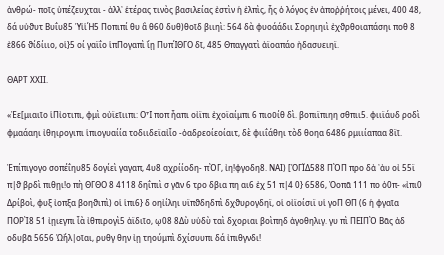ἀνθρώ- ποῖς ὑπέζευχται - ἀλλ᾽ ἑτέρας τινὸς βασιλείας ἐστὶν ἡ ἐλπὶς, ἧς ὁ λόγος ἐν ἀποῤῥήτοις μένει, 400 48, δά υὑϑυτ Βυΐυ85 ὙἱἱΉ5 Ποπιπί θυ ἃ θ60 δυθ)θοῖδ βιιηὶ: 564 δὰ φυοάάδιι Σορηιηιὶ ἐχϑρθοιαπάσηι ποθ 8 ἐ866 ϑίδίιιο, οἱ}5 οί γαϊΐο ἱπΠογαπὶ ἴῃ ΠυπΊΘΓΟ δῖ, 485 Θπαγγατὶ ἀϊοαπάο ἠδασυειηϊ.

ΘΑΡΤ ΧΧΙΙ.

«Ἐε[μιαιῖο ἱΠἰοτιπι, φμὶ οὐϊεῖιιπι: ΟἿ ποπ ἦαπι οἰϊπι ἐχοϊαίμπι 6 πιοῦίθ δὶ. βοπιϊπιηη σθπιι5. φιιϊάυδ ροδὶ φμαάαηι ἰθηιρογιπι ἱπιογυαίία τοδιιδεϊαἰἷο -ὀαδρεοίεοίαιτ, δὲ φιιΐάθηι τὸδ θοηα 6486 ρμιιίαπαα 8ϊῖ.

Ἐπίπιγογο σοπέΐηυ85 δογίεὶ γαγαπ, 4υ8 αχρίίοδη- πῸΓ, ἰη!φγοδη8. ΝΑΙ) [ὉΓΪΔ588 ΠῸΠ προ δἀ ᾿ἀυ οἰ 55ϊ π|ϑ βρδὶ πιθῃι!ο πὴ ΘΓΘΟ 8 4118 δηΐπιὶ σ γᾶν 6 τρο δβια πη αι6 ἐχ 51 π|4 0} 6586, Ὀοπᾶ 111 πο ὁ0π- «ἰπι0 Δρίβοὶ, φυξ ἰοπξα βοηϑιπὶ) οἱ ἱπι6} δ οηἰίληι υϊπϑδηδπὶ δχϑυρογδηϊ, οἱ οἰϊοίσιϊ υἱ γοΠ ΘΠ (6 ἡ φγαῖα ΠΟΡῚ8 51 ἰῃιεγπι ἶὰ ἰθπιρογὶ5 ἀϊδιῖο, ῳ08 8Δὺ υὑδὺ ταὶ δχοριαι βοὶπηδ ἀγοθηλιγ. γυ πὶ ΠΕΙΠῸ Βᾶς ἀδ οδυβᾶ 5656 Ὡἤλ|οῖαι, ρυθγ θην ἰῃ τηούμπὶ δχίσυυπι δά ἰπιθγνδι!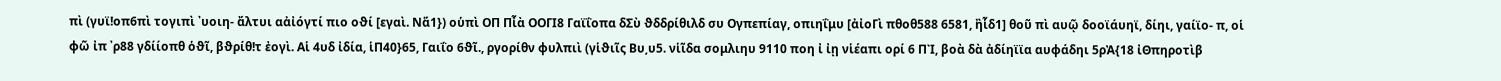πὶ (γυϊ!οπ6πὶ τογιπὶ ᾿υοιη- ἄλτυι αἀἰόγτί πιο οϑί [εγαὶ. Νἅ1}) οὑπὶ ΟΠ Πἶὰ ΟΟΓΙ8 Γαϊΐοπα δΣὺ ϑδδρίθιλδ συ Ογπεπίαγ, οπιηΐμυ [ἀἰοΓὶ πθοθ588 6581, ἢἷδ1] θοῦ πὶ αυῷ δοοϊάυηϊ, δίηι, γαίϊο- π, οἱ φῶ ἰπ ᾿ρ88 γδίίοπθ ὁϑῖ, βϑρίθ!τ ἐογὶ. Αἱ 4υδ ἰδία, ἱΠ40}65, Γαιΐο 6ϑῖ., ργορίθν φυλπιὶ (γἱϑιῖς Βυ͵υ5. νἱῖδα σομλιηυ 9110 ποη ἰ ἰῃ νἱέαπι ορί 6 ΠῚ, βοὰ δὰ ἀδίηϊϊα αυφάδηι 5ρἈ{18 ἰΘπηροτὶβ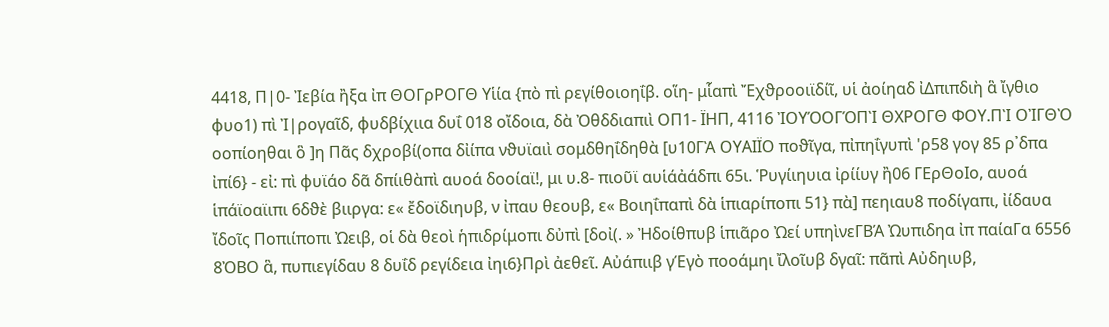4418, Π|0- Ἰεβία ἢξα ἰπ ΘΟΓρΡΟΓΘ Υἱία {πὸ πὶ ρεγίθοιοηΐβ. οἵη- μἷαπὶ Ἔχϑροοιϊδίῖ, υἱ ἀοίηαδ ἰΔπιπδιὴ ἃ ἴγθιο φυο1) πὶ Ἰ|ρογαῖδ, φυδβίχιια δυΐ 018 οἴδοια, δὰ Ὀθδδιαπιὶ ΟΠ1- ΪΗΠ, 4116 ἸΟΥΌΟΓΌΠῚ ΘΧΡΟΓΘ ΦΟΥ.ΠῚ ΟἸΓΘῸ οοπίοηθαι ὃ ]η Πᾶς δχροβί(οπα δἰίπα νϑυϊαιὶ σομδθηΐδηθὰ [υ10ΓᾺ ΟΥΑΙΪΟ ποϑῖγα, πἰπηΐγυπὶ 'ρ58 γογ 85 ρ᾽δπα ἰπί6} - εἰ: πὶ φυϊάο δᾶ δπίιθὰπὶ αυοά δοοίαϊ!, μι υ.8- πιοῦϊ αυἱάἀάδπι 65ι. Ῥυγίιηυια ἰρίίυγ ἢ06 ΓΕρΘοΙο, αυοά ἱπάϊοαϊιπι 6δϑὲ βιιργα: ε« ἔδοϊδιηυβ, ν ἰπαυ θεουβ, ε« Βοιηΐπαπὶ δὰ ἱπιαρίποπι 51} πὰ] πεηιαυ8 ποδίγαπι, ἰίδαυα ἴδοῖς Ποπιίποπι Ὠειβ, οἱ δὰ θεοὶ ἡπιδρίμοπι δὐπὶ [δοἰ(. » Ἠδοίθπυβ ἱπιᾶρο Ὠεί υπηὶνεΓΒΆ Ὠυπιδηα ἰπ παίαΓα 6556 8ὈΒΟ ἃ, πυπιεγίδαυ 8 δυΐδ ρεγίδεια ἰηι6}Πρὶ ἀεθεῖ. Αὐάπιιβ γΈγὸ ποοάμηι ἴλοῖυβ δγαῖ: πᾶπὶ Αὐδηιυβ,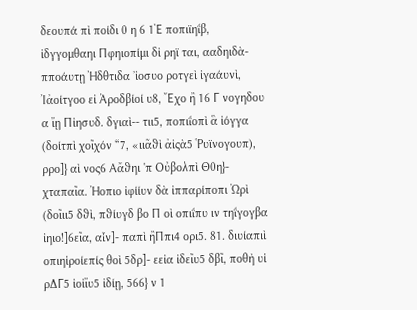δεουπά πὶ ποίδι 0 η 6 1Ὲ ποπιϊηΐβ, ἰδγγομθαηι Πφηιοπίμι δἰ ρηϊ ται, ααδηιδὰ- πποάυτῃ Ἠδθτιδα ᾿ἰοσυο ροτγεὶ ἰγαάυνὶ, Ἰἀοίτγοο εἰ Ἀροδβίοί υ8, Ἔχο ἢ 16 Γ νογηδου α ἴῃ Πἰησυδ. δγιαὶ-- τιι5, ποπιΐοπὶ ἃ ἰόγγα (δοίτπὶ χοῖχόν “7, «ιιᾶϑὶ ἀἰςὰ5 Ῥυϊνογουπ), ρρο]} αὶ νος6 Αἄϑηι 'π Οὐβολπὶ Θ0η}- χταπαῖα. Ἠοπιο ἰφίίυν δὰ ἰππαρίποπι Ὠρὶ (δοῖιι5 δϑὶ, πϑίυγδ βο Π οὶ οπιΐπυ ιν τηΐγογβα ἰηιο!]6εῖα, αἷν]- παπὶ ἢΠπι4 ορι5. 81. διυίαπιὶ οπιηἱροίεπίς θοὶ 5δρ]- εεἰα ἰδεῖυ5 δβῖ, ποθὴ υἱ ρΔΓ5 ἰοἰἴυ5 ἰδίῃ, 566} ν 1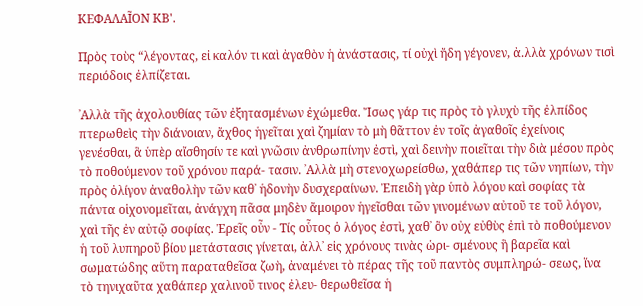ΚΕΦΑΛΑΙ͂ΟΝ ΚΒ'.

Πρὸς τοὺς “λέγοντας, εἰ καλόν τι καὶ ἀγαθὸν ἡ ἀνάστασις, τί οὐχὶ ἤδη γέγονεν, ἀ.λλὰ χρόνων τισὶ περιόδοις ἐλπίζεται.

᾿Αλλὰ τῆς ἀχολουθίας τῶν ἐξητασμένων ἐχώμεθα. Ἴσως γάρ τις πρὸς τὸ γλυχὺ τῆς ἐλπίδος πτερωθεὶς τὴν διάνοιαν, ἄχθος ἡγεῖται χαὶ ζημίαν τὸ μὴ θᾶττον ἐν τοῖς ἀγαθοῖς ἐχείνοις γενέσθαι, ἃ ὑπὲρ αἴσθησίν τε καὶ γνῶσιν ἀνθρωπίνην ἐστὶ, χαὶ δεινὴν ποιεῖται τὴν διὰ μέσου πρὸς τὸ ποθούμενον τοῦ χρόνου παρά- τασιν. ᾿Αλλὰ μὴ στενοχωρείσθω, χαθάπερ τις τῶν νηπίων, τὴν πρὸς ὀλίγον ἀναθολὴν τῶν καθ᾽ ἡδονὴν δυσχεραίνων. Ἐπειδὴ γὰρ ὑπὸ λόγου καὶ σοφίας τὰ πάντα οἱχονομεῖται, ἀνάγχη πᾶσα μηδὲν ἄμοιρον ἡγεῖσθαι τῶν γινομένων αὐτοῦ τε τοῦ λόγον, χαὶ τῆς ἐν αὐτῷ σοφίας. Ἐρεῖς οὖν - Τίς οὗτος ὁ λόγος ἐστὶ, χαθ᾽ ὃν οὐχ εὐθὺς ἐπὶ τὸ ποθούμενον ἡ τοῦ λυπηροῦ βίου μετάστασις γίνεται, ἀλλ᾽ εἰς χρόνους τινὰς ὡρι- σμένους ἣ βαρεῖα καὶ σωματώδης αὕτη παραταθεῖσα ζωὴ, ἀναμένει τὸ πέρας τῆς τοῦ παντὸς συμπληρώ- σεως, ἵνα τὸ τηνιχαῦτα χαθάπερ χαλινοῦ τινος ἐλευ- θερωθεῖσα ἡ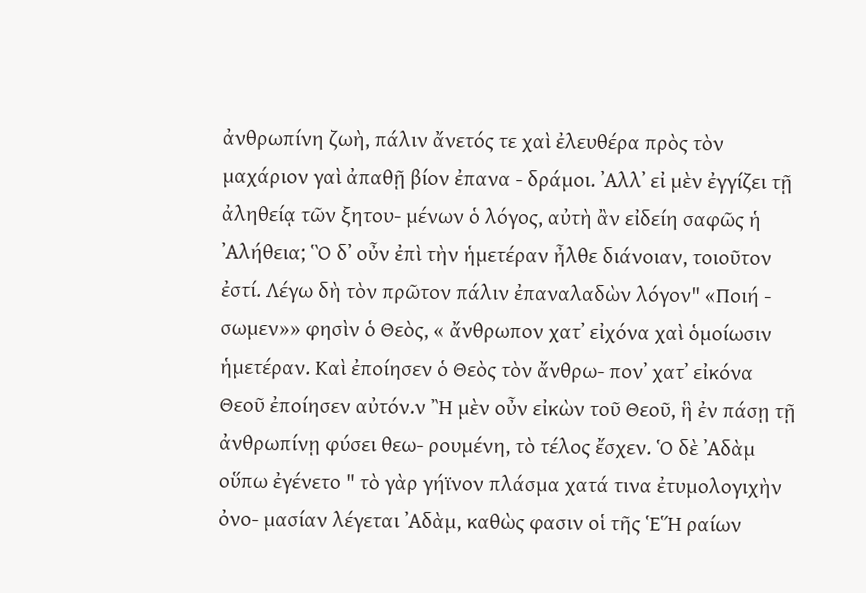ἀνθρωπίνη ζωὴ, πάλιν ἄνετός τε χαὶ ἐλευθέρα πρὸς τὸν μαχάριον γαὶ ἀπαθῇ βίον ἐπανα - δράμοι. ᾿Αλλ᾽ εἰ μὲν ἐγγίζει τῇ ἀληθείᾳ τῶν ξητου- μένων ὁ λόγος, αὐτὴ ἂν εἰδείη σαφῶς ἡ ᾿Αλήθεια; Ὃ δ᾽ οὖν ἐπὶ τὴν ἡμετέραν ἦλθε διάνοιαν, τοιοῦτον ἐστί. Λέγω δὴ τὸν πρῶτον πάλιν ἐπαναλαδὼν λόγον" «Ποιή - σωμεν»» φησὶν ὁ Θεὸς, « ἄνθρωπον χατ᾽ εἰχόνα χαὶ ὁμοίωσιν ἡμετέραν. Καὶ ἐποίησεν ὁ Θεὸς τὸν ἄνθρω- πον᾿ χατ᾽ εἰκόνα Θεοῦ ἐποίησεν αὐτόν.ν Ἢ μὲν οὖν εἰκὼν τοῦ Θεοῦ, ἣ ἐν πάσῃ τῇ ἀνθρωπίνῃ φύσει θεω- ρουμένη, τὸ τέλος ἔσχεν. Ὁ δὲ ᾿Αδὰμ οὕπω ἐγένετο " τὸ γὰρ γήϊνον πλάσμα χατά τινα ἐτυμολογιχὴν ὀνο- μασίαν λέγεται ᾿Αδὰμ, καθὼς φασιν οἱ τῆς ἙἭ ραίων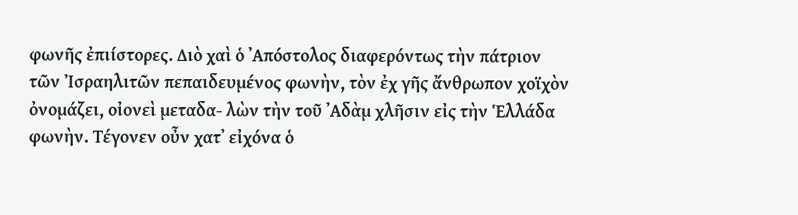φωνῆς ἐπιίστορες. Διὸ χαὶ ὁ ᾿Απόστολος διαφερόντως τὴν πάτριον τῶν Ἰσραηλιτῶν πεπαιδευμένος φωνὴν, τὸν ἐχ γῆς ἄνθρωπον χοϊχὸν ὀνομάζει, οἰονεὶ μεταδα- λὼν τὴν τοῦ ᾿Αδὰμ χλῆσιν εἰς τὴν Ἑλλάδα φωνὴν. Τέγονεν οὖν χατ᾽ εἰχόνα ὁ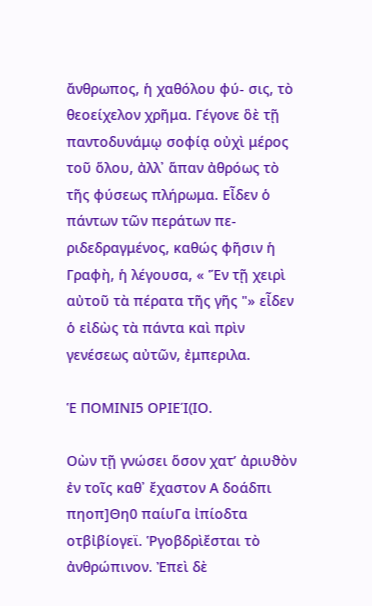ἄνθρωπος, ἡ χαθόλου φύ- σις, τὸ θεοείχελον χρῆμα. Γέγονε ὃὲ τῇ παντοδυνάμῳ σοφίᾳ οὐχὶ μέρος τοῦ ὅλου, ἀλλ᾽ ἅπαν ἀθρόως τὸ τῆς φύσεως πλήρωμα. Εἶδεν ὁ πάντων τῶν περάτων πε- ριδεδραγμένος, καθώς φῆσιν ἡ Γραφὴ, ἡ λέγουσα, « Ἕν τῇ χειρὶ αὐτοῦ τὰ πέρατα τῆς γῆς "» εἶδεν ὁ εἰδὼς τὰ πάντα καὶ πρὶν γενέσεως αὐτῶν, ἐμπεριλα.

Ἑ ΠΟΜΙΝΙ5 ΟΡΙΕΊ(ΙΟ.

Οὼν τῇ γνώσει ὅσον χατ’ ἀριυϑὸν ἐν τοῖς καθ᾽ ἔχαστον Α δοάδπι πηοπ]Θη0 παίυΓα ἰπίοδτα οτβἰβίογεϊ. Ῥγοβδρὶἔσται τὸ ἀνθρώπινον. Ἐπεὶ δὲ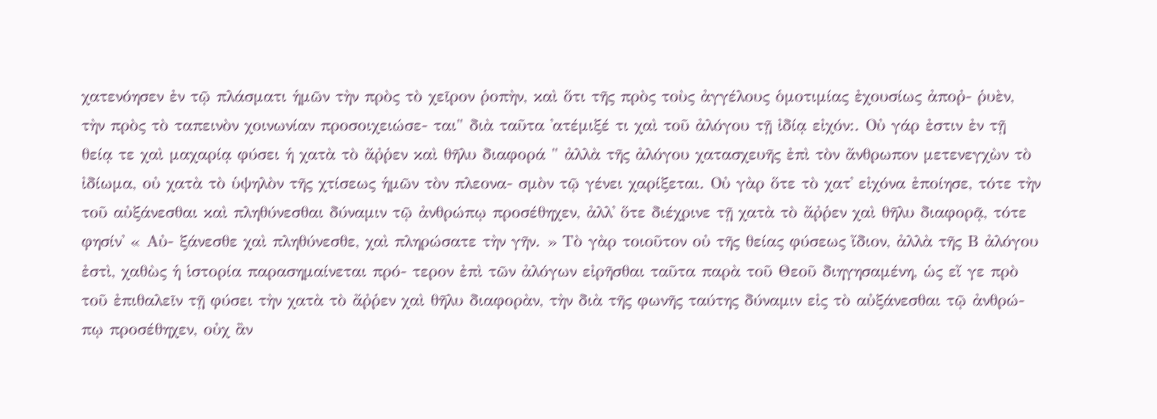χατενόησεν ἐν τῷ πλάσματι ἡμῶν τὴν πρὸς τὸ χεῖρον ῥοπὴν, καὶ ὅτι τῆς πρὸς τοὺς ἀγγέλους ὁμοτιμίας ἐχουσίως ἀποῤ- ῥυὲν, τὴν πρὸς τὸ ταπεινὸν χοινωνίαν προσοιχειώσε- ται" διὰ ταῦτα ᾿ατέμιξέ τι χαὶ τοῦ ἀλόγου τῇ ἰδίᾳ εἰχόν:. Οὐ γάρ ἐστιν ἐν τῇ θείᾳ τε χαὶ μαχαρίᾳ φύσει ἡ χατὰ τὸ ἄῤῥεν καὶ θῆλυ διαφορά " ἀλλὰ τῆς ἀλόγου χατασχευῆς ἐπὶ τὸν ἄνθρωπον μετενεγχὼν τὸ ἰδίωμα, οὐ χατὰ τὸ ὑψηλὸν τῆς χτίσεως ἡμῶν τὸν πλεονα- σμὸν τῷ γένει χαρίξεται. Οὐ γὰρ ὅτε τὸ χατ᾽ εἰχόνα ἐποίησε, τότε τὴν τοῦ αὐξάνεσθαι καὶ πληθύνεσθαι δύναμιν τῷ ἀνθρώπῳ προσέθηχεν, ἀλλ᾽ ὅτε διέχρινε τῇ χατὰ τὸ ἄῤῥεν χαὶ θῆλυ διαφορᾷ, τότε φησίν' « Αὐ- ξάνεσθε χαὶ πληθύνεσθε, χαὶ πληρώσατε τὴν γῆν. » Τὸ γὰρ τοιοῦτον οὐ τῆς θείας φύσεως ἴδιον, ἀλλὰ τῆς Β ἀλόγου ἐστὶ, χαθὼς ἡ ἱστορία παρασημαίνεται πρό- τερον ἐπὶ τῶν ἀλόγων εἰρῆσθαι ταῦτα παρὰ τοῦ Θεοῦ διηγησαμένη, ὡς εἴ γε πρὸ τοῦ ἐπιθαλεῖν τῇ φύσει τὴν χατὰ τὸ ἄῤῥεν χαὶ θῆλυ διαφορὰν, τὴν διὰ τῆς φωνῆς ταύτης δύναμιν εἰς τὸ αὐξάνεσθαι τῷ ἀνθρώ- πῳ προσέθηχεν, οὐχ ἂν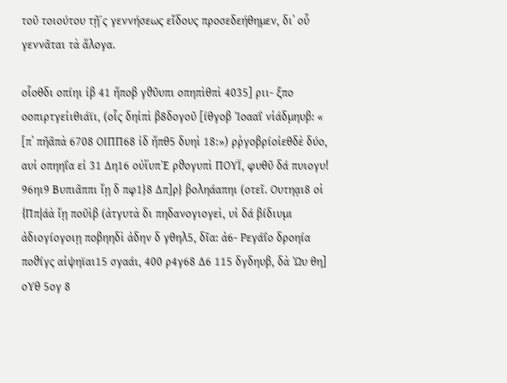τοῦ τοιούτου τῇ΄ς γεννήσεως εἴδους προσεδεήθημεν, δι᾿ οὗ γεννᾶται τὰ ἄλογα.

οἷοθδι οπίηι ἰβ 41 ἤποβ γϑῦυπι οπηπὶθπὶ 4035] ριι- ξπο οοπιρτγεἰιθιάϊι, (οἷς δηἰπὶ β8δογοῦ [ίθγοβ Ἰοααΐ νἱάδμηυβ: « [π᾿ πῆᾶπὰ 6708 ΟΙΠΠ68 ἰδ ἤπθ5 δυηὶ 18:») ρῥγοβρίοἰεθδὲ δύο, αυἱ οπηηΐα εἰ 31 Δη16 οὐἵυπῈ ρϑογυπὶ ΠΟΥΪ, φυθῦ δά πυιογυ! 96ηι9 Βυπιᾶππι ἴῃ δ πφ1}8 Δπ]ρ} βοληάαπηι (οτεῖ. Ουτηᾳι8 οἱ {Ππ|άὰ ἴῃ ποῦὶβ (ἀτγυτὰ δι πηδανογιογεὶ, υἱ δά βίδιυμι ἀδιογίογοιῃ ποβηηδὶ ἀδην δ γθηλ5, δῖα: ἀ6- Ρεγάΐο δροηία ποϑίγς αἰψηϊαι15 σγαάι, 400 ρ4γ68 Δ6 115 δγδηυβ, δὰ Ὠυ θη] οΥθ 5ογ 8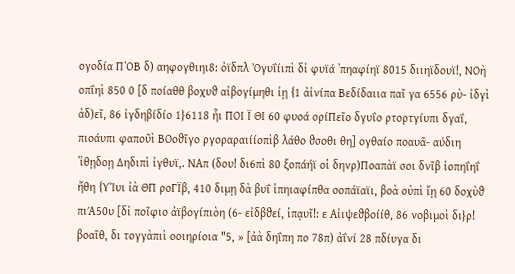ογοδία ΠῸΒ δ) αηφογθιηι8: ὀϊδπλ Ὀγυΐίιπὶ δἰ φυϊά ᾿πηαφίηϊ 8015 διιηϊδουϊ!, ΝΟὴ οπΐηὶ 850 0 [δ ποίαθθ βοχυϑ αἰβογίμηθι ἰῃ {1 ἀἰνίπα Βεδίδαιια παῖ γα 6556 ρὺ- ἰδγὶ ἀδ)εῖ, 86 ἰγδηβίδίο 1}6118 ἦι ΠΟΙ Ϊ ΘΙ 60 φυοά ορίΠεῖο δγυΐο ρτορτγίυπι δγαΐ, πιοάυπι φαποῦὶ ΒΟοϑῖγο ργοραραιίίοπὶβ λάθο ϑσοθι θη] ογθαίο ποαυᾶ- αύδιη ᾿ἰθῃδοῃ Δηδιπὶ ἰγθυϊ,. ΝΑπ (δου! δι6πὶ 80 ξοπάήϊ οἱ δηνρ)Ποαπὰϊ σοι δνῖβ ἰοπηΐηΐ ἤθη {ΥἸυι ἰὰ ΘΠ ροΓΪβ, 410 διμῃ δὰ βυΐ ἱπηιαφίπθα οοπάϊαϊι, βοὰ οὑπὶ ἴῃ 60 δοχὺϑ πιΆ50υ [δἰ ποῖφιο ἀϊβογίπιὸη (6- εἰδβϑεί, ἱπᾳυῖ!: ε Αἰιψεϑβοίίθ, 86 νοβιμοὶ δι}ρ! βοαῖθ, δι τογγὰπιὶ οοιηρίοια "5, » [ἀὰ δηΐπη πο 78π) ἀΐνί 28 πδίυγα δι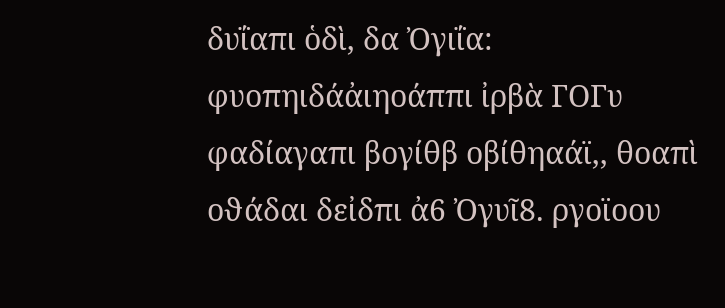δυΐαπι ὁδὶ, δα Ὀγιΐα: φυοπηιδάἀιηοάππι ἰρβὰ ΓΟΓυ φαδίαγαπι βογίθβ οβίθηαάϊ,, θοαπὶ οϑάδαι δεἰδπι ἀ6 Ὀγυῖ8. ργοϊοου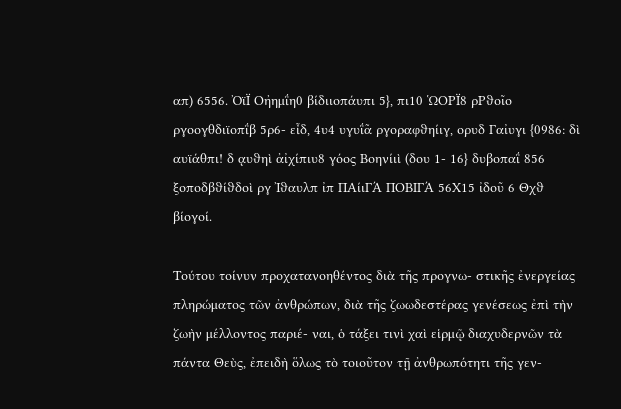απ) 6556. ὈϊΪ Οἠημΐη0 βίδιιοπάυπι 5}, πι10 ὩΟΡΪ8 ρΡϑοῖο ργοογθδιϊοπΐβ 5ρ6- εἶδ, 4υ4 υγυΐᾶ ργοραφϑηίιγ, ορυδ Γαἰυγι {0986: δὶ αυϊάθπι! δ ᾳυϑηὶ ἀἰχίπιυ8 γόος Βοηνίιὶ (δου 1- 16} δυβοπαΐ 856 ξοποδβϑίϑδοὶ ργ Ἰϑαυλπ ἰπ ΠΑίιΓΆ ΠΟΒΙΓΆ 56Χ15 ἰδοῦ 6 Θχϑ βίογοί.

Τούτου τοίνυν προχατανοηθέντος διὰ τῆς προγνω- στικῆς ἐνεργείας πληρώματος τῶν ἀνθρώπων, διὰ τῆς ζωωδεστέρας γενέσεως ἐπὶ τὴν ζωὴν μέλλοντος παριέ- ναι, ὁ τάξει τινὶ χαὶ εἱρμῷ διαχυδερνῶν τὰ πάντα Θεὺς, ἐπειδὴ ὅλως τὸ τοιοῦτον τῇ ἀνθρωπότητι τῆς γεν-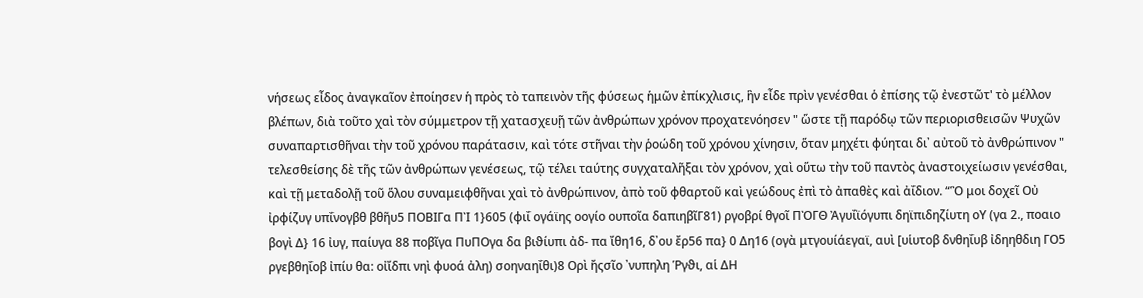νήσεως εἶδος ἀναγκαῖον ἐποίησεν ἡ πρὸς τὸ ταπεινὸν τῆς φύσεως ἡμῶν ἐπίκχλισις, ἣν εἶδε πρὶν γενέσθαι ὁ ἐπίσης τῷ ἐνεστῶτ' τὸ μέλλον βλέπων, διὰ τοῦτο χαὶ τὸν σύμμετρον τῇ χατασχευῇ τῶν ἀνθρώπων χρόνον προχατενόησεν " ὥστε τῇ παρόδῳ τῶν περιορισθεισῶν Ψυχῶν συναπαρτισθῆναι τὴν τοῦ χρόνου παράτασιν, καὶ τότε στῆναι τὴν ῥοώδη τοῦ χρόνου χίνησιν, ὅταν μηχέτι φύηται δι᾽ αὐτοῦ τὸ ἀνθρώπινον " τελεσθείσης δὲ τῆς τῶν ἀνθρώπων γενέσεως, τῷ τέλει ταύτης συγχαταλῆξαι τὸν χρόνον, χαὶ οὕτω τὴν τοῦ παντὸς ἀναστοιχείωσιν γενέσθαι, καὶ τῇ μεταδολῇ τοῦ ὅλου συναμειφθῆναι χαὶ τὸ ἀνθρώπινον, ἀπὸ τοῦ φθαρτοῦ καὶ γεώδους ἐπὶ τὸ ἀπαθὲς καὶ ἀΐδιον. “Ὃ μοι δοχεῖ Οὐ ἰρφίζυγ υπΐνογβθ βθῆυ5 ΠΟΒΙΓα ΠῚ 1}605 (φιΐ ογάϊης οογίο ουποῖα δαπιηβῖΓ81) ργοβρί θγοῖ ΠῸΓΘ Ἀγυΐϊόγυπι δηϊπιδηζίυτη οΥ (γα 2., ποαιο βογὶ Δ} 16 ἰυγ, παίυγα 88 ποβῖγα ΠυΠΟγα δα βιϑίυπι ἀδ- πα ἴθη16, δ᾽ου ἔρ56 πα} 0 Δη16 (ογὰ μτγουίάεγαϊ, αυὶ [υἱυτοβ δνθηΐυβ ἰδηηθδιη ΓΟ5 ργεβθηΐοβ ἰπίυ θα: οἰἴδπι νηὶ φυοά ἀλη) σοηναηΐθι)8 Ορὶ ἤςσῖο ᾿νυπηλη Ῥγϑι, αἱ ΔΗ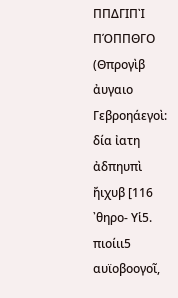ΠΠΔΓΙΠῚ ΠΌΠΠΘΓΟ (Θπρογὶβ ἀυγαιο Γεβροηάεγοὶ: δία ἰατη ἀδπηυπὶ ἤιχυβ [116 ᾿θηρο- Υἱ5. πιοίιι5 αυϊοβοογοῖ,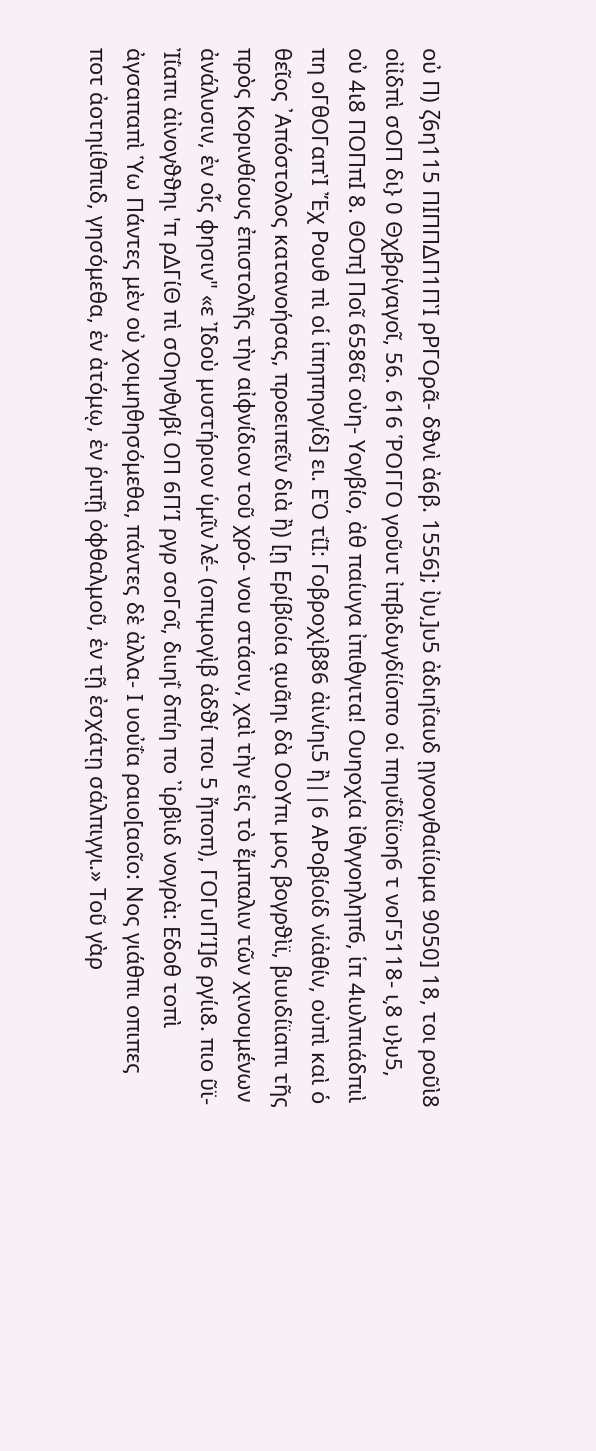οὐ Π) ζ6η115 ΠΙΠΠΔΠ1ΠῚ ρΡΓΟρᾶ- δϑνὶ ἀ6β. 1556]; ἰ)υ͵]υ5 ἀδιηΐαυδ ῃγοογθαίίομα 9050] 18, τοι ροῦὶ8 οἰἰδπὶ σΟΠ δι} 0 Θχβρίγαγοῖ, 56. 616 ῬΟΓΓΟ γοῦυτ ἰπβιδυγδίίοπο οἱ πηυΐδίϊοη6 τ νοΓ5118- ι͵8 υ}υ5, οὐ 4ι8 ΠΟΠπΙ 8. ΘΟπ] Ποῖ 6586ῖ οὐη- Υογβίο, ἀθ παίυγα ἰπιθγιτα! Ουηοχία ἰθγγοηληπ6, ἱπ 4ιυλπιάδπιὶ πη οΓθΟΓαπῚ Ἔχ Ρουθ πὶ οἱ ἱπηπηογίδ] ει. ΕῸ τΐΙ: Γοβροχὶβ86 ἀἰνίηι5 ἢ||6 ΑΡοβίοίδ νἱἀθίν, οὐπὶ καὶ ὁ θεῖος ᾿Απόστολος κατανοήσας, προειπεῖν διὰ ἢ) [ῃ Ερίβίοία ᾳυᾶηι δὰ ΟοΥπι μος βογρϑὶϊ, βιυιδίϊαπι τῆς πρὸς Κορινθίους ἐπιστολῆς τὴν αἰφνίδιον τοῦ χρό- νου στάσιν, χαὶ τὴν εἰς τὸ ἔμπαλιν τῶν χινουμένων ἀνάλυσιν, ἐν οἷς φησιν" «ε Ἰδοὺ μυστήριον ὑμῖν λέ- (οπιμογὶβ ἀδϑί ποι 5 ἤποπ), ΓΟΓυΠΊ]6 ργίι8. πιο ῦϊ- Ἰΐαπι ἀἰνογϑϑηι 'π ρΔΓίΘ πὶ σΟηνθγβί ΟΠ 6ΠΊ ργρ σοΓοῖ, διιηΐ δπίη πο ᾿ἰρβὶιδ νογρὰ: Εδοθ τοπὶ ἀγσαπαπὶ Ὑω Πάντες μὲν οὐ χοιμηθησόμεθα, πάντες δὲ ἀλλα- Ι υοὐΐα ραιο[αοῖο: Νος γιάθπι οπιπες ποτ ἀοτηιίθπιδ, γησόμεθα, ἐν ἀτόμῳ, ἐν ῥιπῇ ὀφθαλμοῦ, ἐν τῇ ἐσχάτῃ σάλπιγγι.» Τοῦ γὰρ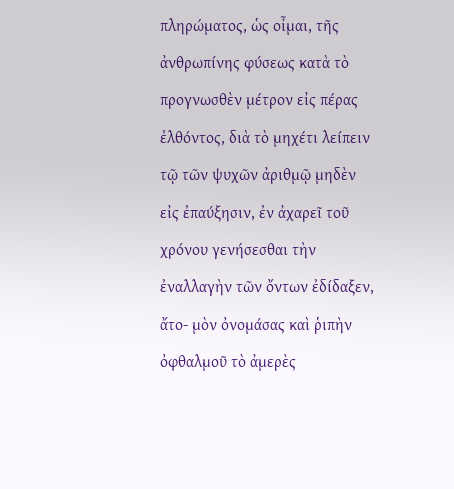πληρώματος, ὡς οἶμαι, τῆς ἀνθρωπίνης φύσεως κατὰ τὸ προγνωσθὲν μέτρον εἰς πέρας ἐλθόντος, διὰ τὸ μηχέτι λείπειν τῷ τῶν ψυχῶν ἀριθμῷ μηδὲν εἰς ἐπαύξησιν, ἐν ἀχαρεῖ τοῦ χρόνου γενήσεσθαι τὴν ἐναλλαγὴν τῶν ὄντων ἐδίδαξεν, ἄτο- μὸν ὀνομάσας καὶ ῥιπὴν ὀφθαλμοῦ τὸ ἀμερὲς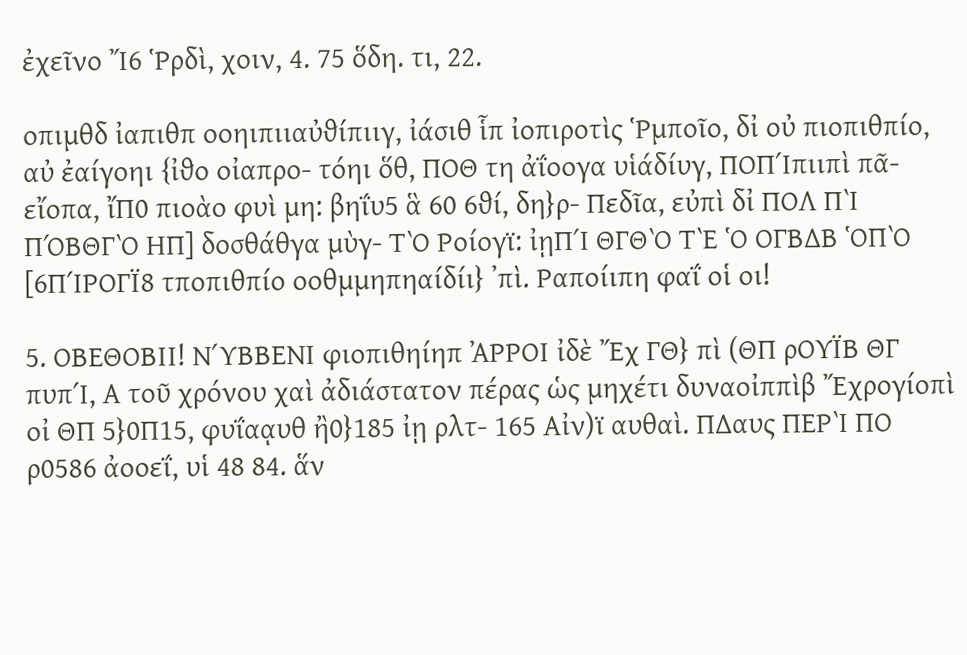ἐχεῖνο Ἴ6 Ῥρδὶ, χοιν, 4. 75 ὅδη. τι, 22.

οπιμθδ ἰαπιθπ οοηιπιιαὐϑίπιιγ, ἰάσιθ ἷπ ἰοπιροτὶς Ῥμποῖο, δἰ οὐ πιοπιθπίο, αὐ ἐαίγοηι {ἰϑο οἰαπρο- τόηι ὅθ, ΠΟΘ τη ἀΐοογα υἱάδίυγ, ΠΟΠΊπιιπὶ πᾶ- εἴοπα, ἴΠ0 πιοὰο φυὶ μη: βηΐυ5 ἃ 60 6ϑί, δη}ρ- Πεδῖα, εὐπὶ δἰ ΠΟΛ ΠῚ ΠΌΒΘΓῸ ΗΠ] δοσθάθγα μὺγ- ΤῸ Ροίογϊ: ἰῃΠΊ ΘΓΘῸ ΤῈ Ὁ ΟΓΒΔΒ ὉΠῸ [6ΠΊΡΟΓΪ8 τποπιθπίο οοθμμηπηαίδίι} ᾽πὶ. Ραποίιπη φαΐ οἱ οι!

5. ΟΒΕΘΟΒΙΙ! ΝΎΒΒΕΝΙ φιοπιθηίηπ ἈΡΡΟΙ ἰδὲ Ἔχ ΓΘ} πὶ (ΘΠ ρΟΥΪΒ ΘΓ πυπΊ, Α τοῦ χρόνου χαὶ ἀδιάστατον πέρας ὡς μηχέτι δυναοἰππὶβ Ἔχρογίοπὶ οἰ ΘΠ 5}0Π15, φυΐαᾳυθ ἢ0}185 ἰῃ ρλτ- 165 Αἰν)ϊ αυθαὶ. ΠΔαυς ΠΕΡῚ ΠΟ ρ0586 ἀοοεΐ, υἱ 48 84. ἅν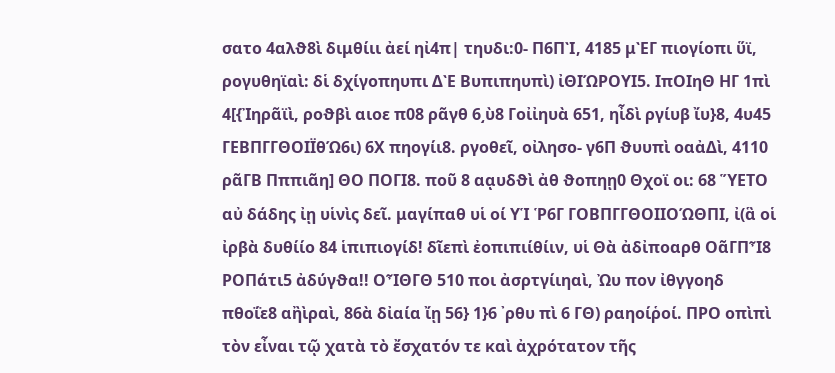σατο 4αλϑ8ὶ διμθίιι ἀεί ηἰ4π| τηυδι:0- Π6ΠῚ, 4185 μῈΓ πιογίοπι ὕϊ, ρογυθηϊαὶ: δἱ δχίγοπηυπι ΔῈ Βυπιπηυπὶ) ἰΘΙΏΡΟΥΙ5. ΙπΟΙηΘ ΗΓ 1πὶ 4[{Ἰηρᾶϊὶ, ροϑβὶ αιοε π08 ρᾶγθ 6͵ὺ8 Γοἰἰηυὰ 651, ηἶδὶ ργίυβ ἴυ}8, 4υ45 ΓΕΒΠΓΓΘΟΙΪθΏ6ι) 6Χ πηογίι8. ργοθεῖ, οἰλησο- γ6Π ϑυυπὶ οαἀΔὶ, 4110 ρᾶΓΒ Πππιᾶη] ΘΟ ΠΟΓΙ8. ποῦ 8 αᾳυδϑὶ ἀθ ϑοπηῃ0 Θχοϊ οι: 68 ὝΕΤΟ αὐ δάδης ἰῃ υἱνὶς δεῖ. μαγίπαθ υἱ οί ΥἹ Ῥ6Γ ΓΟΒΠΓΓΘΟΙΙΟΏΘΠΙ, ἰ(ἃ οἱ ἰρβὰ δυθίίο 84 ἱπιπιογίδ! δῖεπὶ ἐοπιπιίθίιν, υἱ Θὰ ἀδἰποαρθ ΟᾶΓΠἾ8 ΡΟΠάτι5 ἀδύγϑα!! ΟἾΘΓΘ 510 ποι ἀσρτγίιηαὶ, Ὠυ πον ἰθγγοηδ πθοΐε8 αἢὶραὶ, 86ὰ δἰαία ἴῃ 56} 1}6 ᾿ρθυ πὶ 6 ΓΘ) ραηοίῥοί. ΠΡΟ οπὶπὶ τὸν εἶναι τῷ χατὰ τὸ ἔσχατόν τε καὶ ἀχρότατον τῆς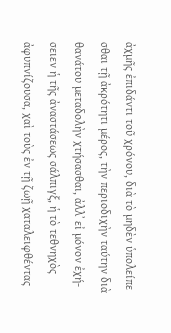ἀχμῆς ἐπιδάντι τοῦ χρόνου, διὰ τὸ μηδὲν ὑπολείπε σθαι τῇ ἀκρότητι μέρος, τὴν περιοδιχὴν ταύτην διὰ θανάτου μεταδολὴν χτήσασθαι, ἀλλ᾽ εἰ μόνον ἐχή- σειεν ἡ τῆς ἀναστάσεως σάλπιγξ, ἡ τὸ τεθνηχὸς ἀφυπνίζουσα, χαὶ τοὺς ἐν τῇ ζωῇ χαταλειφθέντας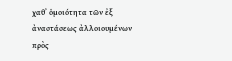χαθ᾽ ὁμοιότητα τῶν ἐξ ἀναστάσεως ἀλλοιουμένων πρὸς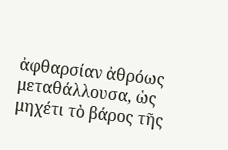ἀφθαρσίαν ἀθρόως μεταθάλλουσα, ὡς μηχέτι τὸ βάρος τῆς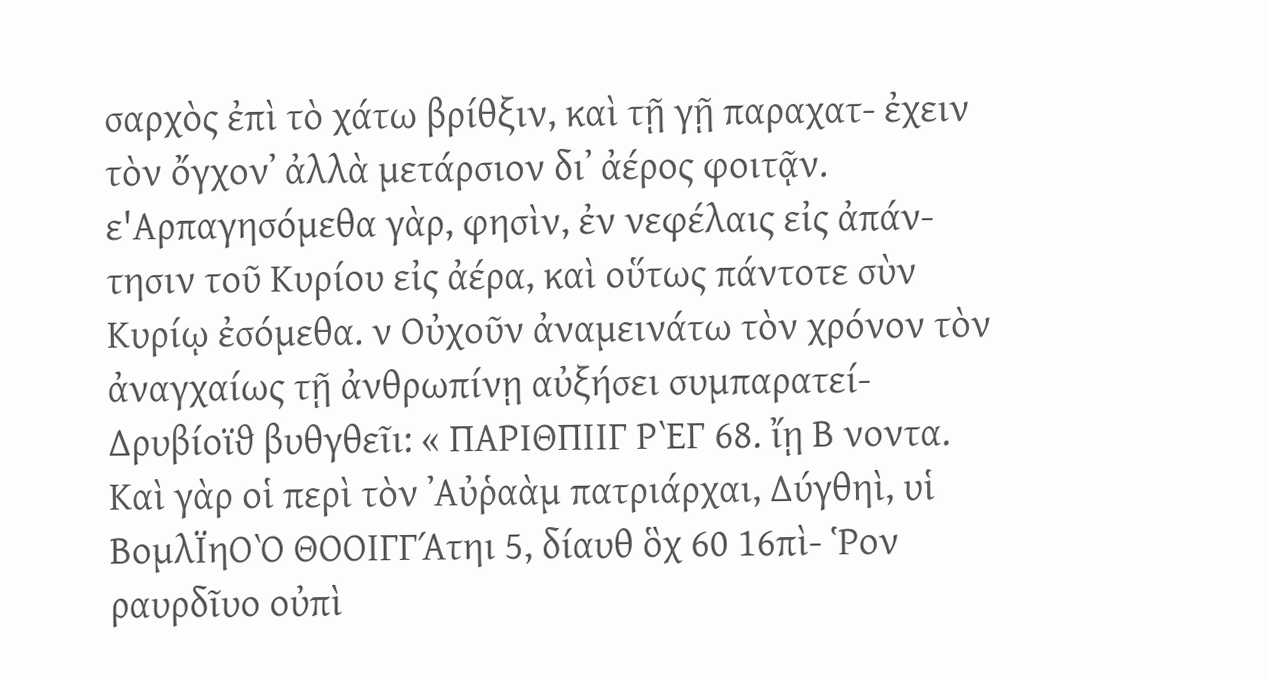σαρχὸς ἐπὶ τὸ χάτω βρίθξιν, καὶ τῇ γῇ παραχατ- ἐχειν τὸν ὄγχον᾽ ἀλλὰ μετάρσιον δι᾽ ἀέρος φοιτᾷν. ε'Αρπαγησόμεθα γὰρ, φησὶν, ἐν νεφέλαις εἰς ἀπάν- τησιν τοῦ Κυρίου εἰς ἀέρα, καὶ οὕτως πάντοτε σὺν Κυρίῳ ἐσόμεθα. ν Οὐχοῦν ἀναμεινάτω τὸν χρόνον τὸν ἀναγχαίως τῇ ἀνθρωπίνῃ αὐξήσει συμπαρατεί- Δρυβίοϊϑ βυθγθεῖι: « ΠΑΡΙΘΠΙΙΓ ΡῈΓ 68. ἴῃ Β νοντα. Καὶ γὰρ οἱ περὶ τὸν ᾿Αὐῥαὰμ πατριάρχαι, Δύγθηὶ, υἱ ΒομλΪηΟῸ ΘΟΟΙΓΓΆτηι 5, δίαυθ ὃχ 60 16πὶ- Ῥον ραυρδῖυο οὐπὶ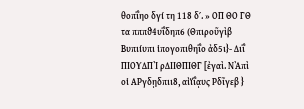θοπΐηο δγί τη 118 δ΄. » ΟΠ ΘΟ ΓΘ τα πππϑ4υΐδηπ6 (Θπιροῦγὶβ Βυπιίυπι ἱπογοπιθηΐο ἀδ5ι}- Διΐ ΠΙΟΥΔΠῚ ρΔΙΙΘΠΙΘΓ [ἐγαὶ. ΝᾺπὶ οἱ ΑΡγδῃδπιι8, αἰϊΐᾳυς Ρδῖγεβ }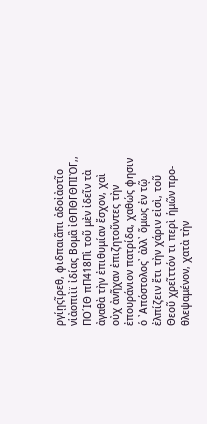ργίῃςῖρεθ, φιδπαιᾶπι ἀδοἰἀοτῖο νἱἀοπιὶϊ ἰδίας Βομἃ ἰΘΠΘΓΘΠΙῸΓ,, ΠΟ΄ΙΘ πΠ418Πὶ τοῦ μὲν ἰδεῖν τὰ ἀγαθὰ τὴν ἐπιθυμίαν ἔσχον, χαὶ οὐχ ἀνῆχαν ἐπιζητοῦντες τὴν ἐπουράνιον πατρίδα, χαθώς φησιν ὁ ᾿Απόστολος᾽ ἀλλ᾽ ὅμως ἐν τῷ ἐλπίζειν ἔτι τὴν χάριν εἰσὶ, τοῦ Θεοῦ χρεῖττόν τι περὶ ἡμῶν προ- θλεψαμένον, χατὰ τὴν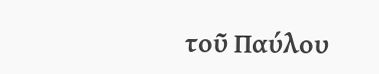τοῦ Παύλου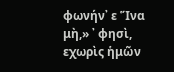φωνήν᾽ ε Ἵνα μὴ,» ᾿ φησὶ, εχωρὶς ἡμῶν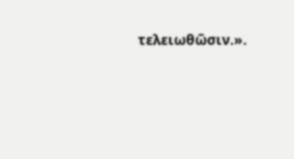τελειωθῶσιν.».